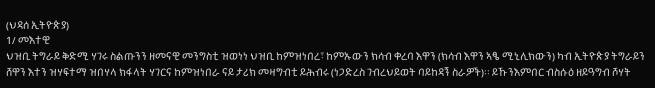(ህዳሰ ኢትዮጵያ)
1/ መእተዊ
ህዝቢ ትግራይ ቅድሚ ሃገሩ ስልጡንን ዘመናዊ መንግስቲ ዝወነነ ህዝቢ ከምዝነበረ፣ ከምኡውን ክሳብ ቀረባ እዋን (ክሳብ እዋን ኣፄ ሚኒሊክውን) ካብ ኢትዮጵያ ትግራይን ሸዋን እተን ዝሃፍተማ ዝበሃላ ክፋላት ሃገርና ከምዝነበራ ናይ ታሪክ መዛግብቲ ይሕብሩ (ነጋድረስ ገብረህይወት ባይከዳኝ ስራዎች)፡፡ ይኹንእምበር ብስሱዕ ዘይዓግብ ሾሃት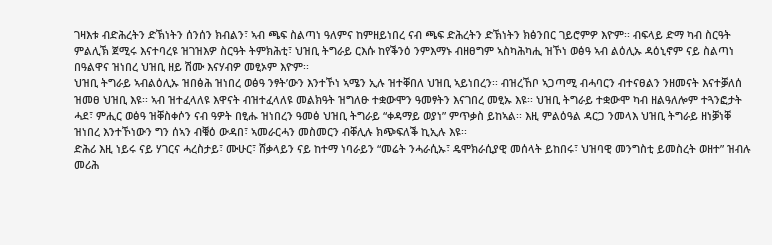ገዛእቱ ብድሕረትን ድኽነትን ሰንሰን ክብልን፣ ኣብ ጫፍ ስልጣነ ዓለምና ከምዘይነበረ ናብ ጫፍ ድሕረትን ድኽነትን ክፅንበር ገይሮምዎ እዮም፡፡ ብፍላይ ድማ ካብ ስርዓት ምልሊኽ ጀሚሩ እናተባረዩ ዝገዝእዎ ስርዓት ትምክሕቲ፣ ህዝቢ ትግራይ ርእሱ ከየቕንዕ ንምእማኑ ብዘፀግም ኣስካሕካሒ ዝኾነ ወፅዓ ኣብ ልዕሊኡ ዳዕኒኖም ናይ ስልጣነ በዓልዋና ዝነበረ ህዝቢ ዘይ ሽሙ እናሃብዎ መፂኦም እዮም፡፡
ህዝቢ ትግራይ ኣብልዕሊኡ ዝበፅሕ ዝነበረ ወፅዓ ንፃት’ውን እንተኾነ ኣሜን ኢሉ ዝተቐበለ ህዝቢ ኣይነበረን፡፡ ብዝረኸቦ ኣጋጣሚ ብሓባርን ብተናፀልን ንዘመናት እናተቓለሰ ዝመፀ ህዝቢ እዩ፡፡ ኣብ ዝተፈላለዩ እዋናት ብዝተፈላለዩ መልክዓት ዝግለፁ ተቋውሞን ዓመፃትን እናገበረ መፂኡ እዩ፡፡ ህዝቢ ትግራይ ተቋውሞ ካብ ዘልዓለሎም ተጓንፎታት ሓደ፣ ምሒር ወፅዓ ዝቐስቀሶን ናብ ዓዎት በፂሑ ዝነበረን ዓመፅ ህዝቢ ትግራይ “ቀዳማይ ወያነ” ምጥቃስ ይከኣል፡፡ እዚ ምልዕዓል ዳርጋ ንመላእ ህዝቢ ትግራይ ዘነቓነቐ ዝነበረ እንተኾነውን ግን ሰኣን ብቑዕ ውዳበ፣ ኣመራርሓን መስመርን ብቐሊሉ ክጭፍለቕ ኪኢሉ እዩ፡፡
ድሕሪ እዚ ነይሩ ናይ ሃገርና ሓረስታይ፣ ሙሁር፣ ሸቃላይን ናይ ከተማ ነባራይን “መሬት ንሓራሲኡ፣ ዴሞክራሲያዊ መሰላት ይከበሩ፣ ህዝባዊ መንግስቲ ይመስረት ወዘተ” ዝብሉ መሪሕ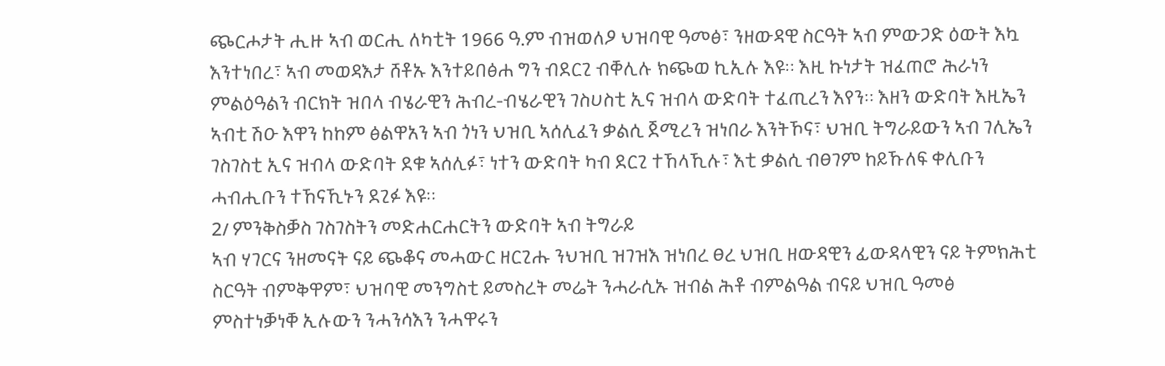ጭርሖታት ሒዙ ኣብ ወርሒ ለካቲት 1966 ዓ.ም ብዝወለዖ ህዝባዊ ዓመፅ፣ ንዘውዳዊ ስርዓት ኣብ ምውጋድ ዕውት እኳ እንተነበረ፣ ኣብ መወዳእታ ሸቶኡ እንተይበፅሐ ግን ብደርጊ ብቐሊሉ ክጭወ ኪኢሉ እዩ፡፡ እዚ ኩነታት ዝፈጠሮ ሕራነን ምልዕዓልን ብርክት ዝበላ ብሄራዊን ሕብረ-ብሄራዊን ገስሀስቲ ኢና ዝብላ ውድባት ተፈጢረን እየን፡፡ እዘን ውድባት እዚኤን ኣብቲ ሽዑ እዋን ከከም ፅልዋአን ኣብ ጎነን ህዝቢ ኣሰሊፈን ቃልሲ ጀሚረን ዝነበራ እንትኾና፣ ህዝቢ ትግራይውን ኣብ ገሊኤን ገስገስቲ ኢና ዝብላ ውድባት ደቁ ኣሰሊፉ፣ ነተን ውድባት ካብ ደርጊ ተኸላኺሉ፣ እቲ ቃልሲ ብፀገም ከይኹለፍ ቀሊቡን ሓብሒቡን ተኸናኺኑን ደጊፉ እዩ፡፡
2/ ምንቅስቓስ ገስገስትን መድሐርሐርትን ውድባት ኣብ ትግራይ
ኣብ ሃገርና ንዘመናት ናይ ጭቆና መሓውር ዘርጊሑ ንህዝቢ ዝገዝእ ዝነበረ ፀረ ህዝቢ ዘውዳዊን ፊውዳላዊን ናይ ትምክሕቲ ስርዓት ብምቅዋም፣ ህዝባዊ መንግስቲ ይመስረት መሬት ንሓራሲኡ ዝብል ሕቶ ብምልዓል ብናይ ህዝቢ ዓመፅ ምስተነቓነቐ ኢሉውን ንሓንሳእን ንሓዋሩን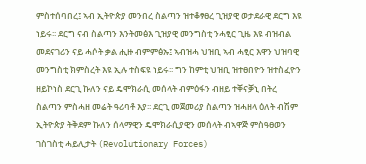ምስተሰባበረ፤ ኣብ ኢትዮጵያ መንበረ ስልጣን ዝተቆፃፀረ ጊዝያዊ ወታደራዊ ደርግ እዩ ነይሩ፡፡ ደርግ ናብ ስልጣን እንትመፅእ ጊዝያዊ መንግስቲ ንሓፂር ጊዜ እዩ ብዝብል መደናገሪን ናይ ሓሶት ቃል ሒዙ ብምምፅኡ፤ ኣብዝሓ ህዝቢ ኣብ ሓፂር እዋን ህዝባዊ መንግስቲ ክምስረት እዩ ኢሉ ተስፍዩ ነይሩ፡፡ ግን ከምቲ ህዝቢ ዝተፀበዮን ዝተስፈዮን ዘይኮነስ ደርጊ ኩለን ናይ ዴሞክራሲ መሰላት ብምዕፋን ብዘይ ተቐናቓኒ በትረ ስልጣን ምስሓዘ መሬት ዓሪባቶ እያ፡፡ ደርጊ መጀመሪያ ስልጣን ዝሓዘላ ዕለት ብሽም ኢትዮጵያ ትቅደም ኩለን ሰላማዊን ዴሞክራሲያዊን መሰላት ብኣዋጅ ምስዓፀወን ገስገስቲ ሓይሊታት (Revolutionary Forces)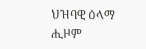ህዝባዊ ዕላማ ሒዞም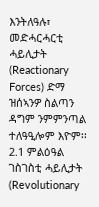እንትለዓሉ፣ መድሓርሓርቲ ሓይሊታት (Reactionary Forces) ድማ ዝሰኣንዎ ስልጣን ዳግም ንምምንጣል ተለዓዒሎም እዮም፡፡
2.1 ምልዕዓል ገስገስቲ ሓይሊታት (Revolutionary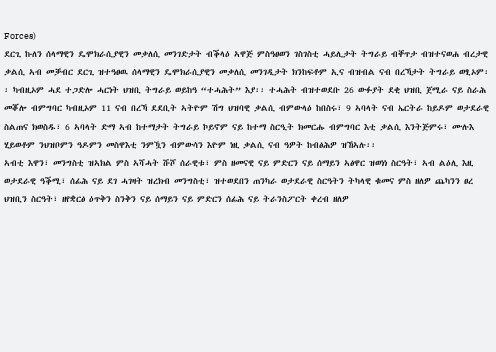Forces)
ደርጊ ኩለን ሰላማዊን ዴሞክራሲያዊን መቃለሲ መንገድታት ብቕላዕ ኣዋጅ ምስዓፀወን ገስገስቲ ሓይሊታት ትግራይ ብቐጥታ ብዝተናወሐ ብረታዊ ቃልሲ ኣብ መቓብር ደርጊ ዝተዓፀዉ ሰላማዊን ዴሞክራሲያዊን መቃለሲ መንገዲታት ክንከፍቶም ኢና ብዝብል ናብ በረኻታት ትግራይ ወፂኦም፡፡ ካብዚኦም ሓደ ተጋድሎ ሓርነት ህዝቢ ትግራይ ወይከዓ “ተሓሕት” እያ፡፡ ተሓሕት ብዝተወደቡ 26 ውፉያት ደቂ ህዝቢ ጀሚራ ናይ ስራሕ መቖሎ ብምግባር ካብዚኦም 11 ናብ በረኻ ደደቢት ኣትዮም ሽግ ህዝባዊ ቃልሲ ብምውላዕ ከበስሩ፣ 9 ኣባላት ናብ ኤርትራ ከይዶም ወታደራዊ ስልጠና ክወስዱ፣ 6 ኣባላት ድማ ኣብ ከተማታት ትግራይ ኮይኖም ናይ ከተማ ስርዒት ክመርሑ ብምግባር እቲ ቃልሲ እንትጅምሩ፣ ሙሉእ ሂይወቶም ንህዝቦምን ዓዶምን መስዋእቲ ንምዃን ብምውሳን እዮም ነዚ ቃልሲ ናብ ዓዎት ከብፅሕዎ ዝኸኣሉ፡፡
ኣብቲ እዋን፣ መንግስቲ ዝኣክል ምስ ኣሻሓት ሹሾ ሰራዊቱ፣ ምስ ዘመናዊ ናይ ምድርን ናይ ሰማይን ኣፅዋር ዝወነነ ስርዓት፣ ኣብ ልዕሊ እዚ ወታደራዊ ዓቕሚ፣ ሰፊሕ ናይ ደገ ሓገዛት ዝረክብ መንግስቲ፣ ዝተወደበን ጠንካራ ወታደራዊ ስርዓትን ትካላዊ ቁመና ምስ ዘለዎ ጨካንን ፀረ ህዝቢን ስርዓት፣ ዘየቋርፅ ዕጥቅን ስንቅን ናይ ሰማይን ናይ ምድርን ሰፊሕ ናይ ትራንስፖርት ቀረብ ዘለዎ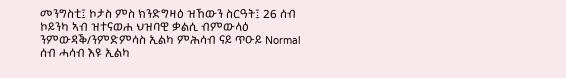መንግስቲ፤ ኮታስ ምስ ክንድግዛዕ ዝኸውን ስርዓት፤ 26 ሰብ ኮይንካ ኣብ ዝተናወሐ ህዝባዊ ቃልሲ ብምውላዕ ንምውዳቕ/ንምድምሳስ ኢልካ ምሕሳብ ናይ ጥዑይ Normal ሰብ ሓሳብ እዩ ኢልካ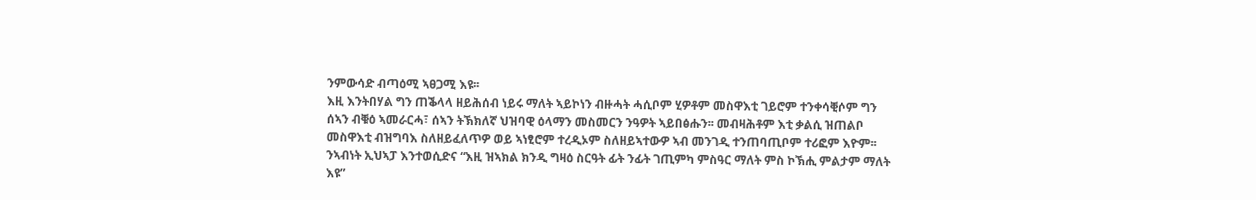ንምውሳድ ብጣዕሚ ኣፀጋሚ እዩ፡፡
እዚ እንትበሃል ግን ጠቕላላ ዘይሕሰብ ነይሩ ማለት ኣይኮነን ብዙሓት ሓሲቦም ሂዎቶም መስዋእቲ ገይሮም ተንቀሳቒሶም ግን ሰኣን ብቑዕ ኣመራርሓ፣ ሰኣን ትኽክለኛ ህዝባዊ ዕላማን መስመርን ንዓዎት ኣይበፅሑን፡፡ መብዛሕቶም እቲ ቃልሲ ዝጠልቦ መስዋእቲ ብዝግባእ ስለዘይፈለጥዎ ወይ ኣነፂሮም ተረዲኦም ስለዘይኣተውዎ ኣብ መንገዲ ተንጠባጢቦም ተሪፎም እዮም፡፡ ንኣብነት ኢህኣፓ እንተወሲድና “እዚ ዝኣክል ክንዲ ግዛዕ ስርዓት ፊት ንፊት ገጢምካ ምስዓር ማለት ምስ ኮኽሒ ምልታም ማለት እዩ”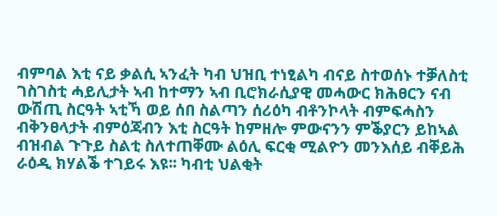ብምባል እቲ ናይ ቃልሲ ኣንፈት ካብ ህዝቢ ተነፂልካ ብናይ ስተወሰኑ ተቓለስቲ ገስገስቲ ሓይሊታት ኣብ ከተማን ኣብ ቢሮክራሲያዊ መሓውር ክሕፀርን ናብ ውሽጢ ስርዓት ኣቲኻ ወይ ሰበ ስልጣን ሰሪዕካ ብቶንኮላት ብምፍሓስን ብቅንፀላታት ብምዕጃብን እቲ ስርዓት ከምዘሎ ምውናንን ምቕያርን ይከኣል ብዝብል ጉጉይ ስልቲ ስለተጠቐሙ ልዕሊ ፍርቂ ሚልዮን መንእሰይ ብቐይሕ ራዕዲ ክሃልቕ ተገይሩ እዩ፡፡ ካብቲ ህልቂት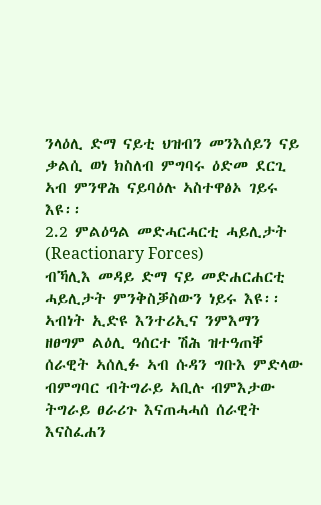ንላዕሊ ድማ ናይቲ ህዝብን መንእሰይን ናይ ቃልሲ ወነ ክስለብ ምግባሩ ዕድመ ደርጊ ኣብ ምንዋሕ ናይባዕሉ ኣስተዋፅኦ ገይሩ እዩ፡፡
2.2 ምልዕዓል መድሓርሓርቲ ሓይሊታት (Reactionary Forces)
ብኻሊእ መዳይ ድማ ናይ መድሐርሐርቲ ሓይሊታት ምንቅስቓስውን ነይሩ እዩ፡፡ ኣብነት ኢድዩ እንተሪኢና ንምእማን ዘፀግም ልዕሊ ዓሰርተ ሽሕ ዝተዓጠቐ ሰራዊት ኣሰሊፉ ኣብ ሱዳን ግቡእ ምድላው ብምግባር ብትግራይ ኣቢሉ ብምእታው ትግራይ ፀራሪጉ እናጠሓሓሰ ሰራዊት እናስፈሐን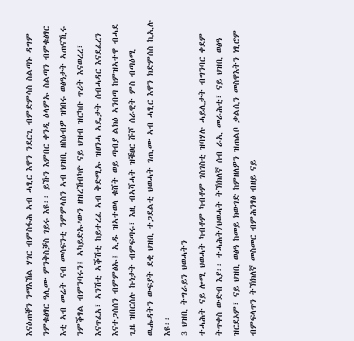እናዕጠቐን ንማእኸል ሃገር ብምስፋሕ ኣብ ሓፂር እዋን ንደርጊ ብምድምሳስ ስልጣኑ ዳግም ንምቁፅፃር ዓሊሙ ምንቅስቓስ ገይሩ እዩ፡፡ ይኹን እምበር ቀንዲ ዕላምኡ ስልጣን ብምቁፅፃር እቲ ኣብ መሬት ናብ መሳፍንቲ ንምምላስን ኣብ ህዝቢ ዘስዕብዎ ዝነበሩ ወፅዓታት ኣጠናኺሩ ንምቕፃል ብምንባሩን፤ ኣካይድኡ’ውን ዘዝረኸብካዮ ናይ ህዝብ ዝርካቡ ጥሪት እናወረረ፣ እናጥፈአ፣ ኣንሽቲ ኣቕሽቲ ከይተረፈ ኣብ ቅድሚኡ ዝፀንሓ ኣዴታት ሰብሓዳር እናደፈረን እናተጋሰሰን ብምምፅኡ፤ ኢዱ ዝኣተወላ ቁሸት ወይ ጣብያ ልክዕ ኣንበጣ ከምዝኣተዋ ብሓደ ጊዜ ዝበርሰሉ ኩነታት ብምፍጣሩ፣ እዚ ብኣሻሓት ዝቑፀር ሹሾ ሰራዊት ምስ ብጣዕሚ ዉሑዳትን ውፍያት ደቂ ህዝቢ ተጋደልቲ ህወሓት ገጢሙ ኣብ ሓፂር እዋን ክድምሰስ ኪኢሉ እዩ፡፡
3 ህዝቢ ትግራይን ህወሓትን
ተሓሕት ናይ ሎሚ ህወሓት ካብቶም ካብቶም ገስገስቲ ዝባሃሉ ሓይሊታት ብግንባር ቀደም ትጥቀስ ውድብ እያ፡፡ ተሓሕት/ህወሓት ትኽክለኛ ሰብ ራኢ መራሕቲ፣ ናይ ህዝቢ ወፅዓ ዝርደኦም፣ ናይ ህዝቢ ወፅዓ ከመይ ክውገድ ከምዘለዎን ዝጠልቦ ቃልሲን መስዋእትን ነፂሮም ብምፍላጥን ትኽክለኛ መስመር ብምሕንፃፅ ብዘይ ናይ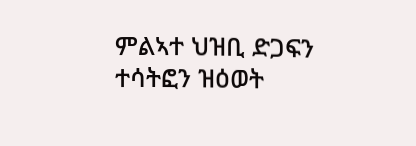ምልኣተ ህዝቢ ድጋፍን ተሳትፎን ዝዕወት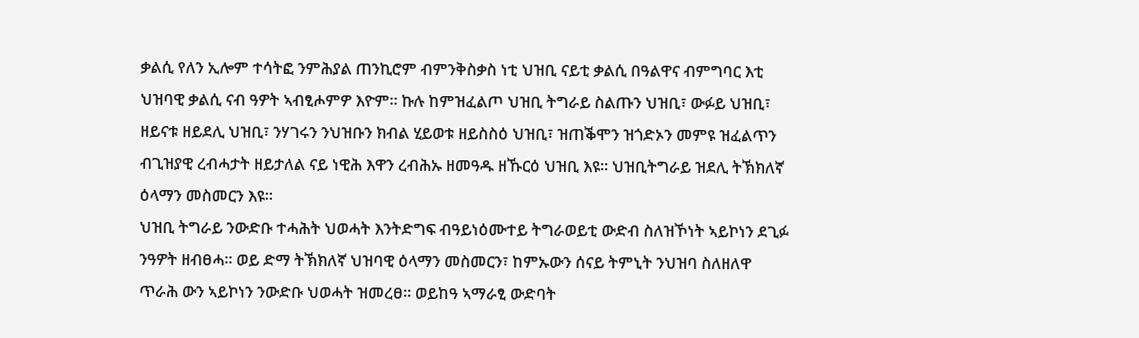ቃልሲ የለን ኢሎም ተሳትፎ ንምሕያል ጠንኪሮም ብምንቅስቃስ ነቲ ህዝቢ ናይቲ ቃልሲ በዓልዋና ብምግባር እቲ ህዝባዊ ቃልሲ ናብ ዓዎት ኣብፂሖምዎ እዮም፡፡ ኩሉ ከምዝፈልጦ ህዝቢ ትግራይ ስልጡን ህዝቢ፣ ውፉይ ህዝቢ፣ ዘይናቱ ዘይደሊ ህዝቢ፣ ንሃገሩን ንህዝቡን ክብል ሂይወቱ ዘይስስዕ ህዝቢ፣ ዝጠቕሞን ዝጎድኦን መምዩ ዝፈልጥን ብጊዝያዊ ረብሓታት ዘይታለል ናይ ነዊሕ እዋን ረብሕኡ ዘመዓዱ ዘኹርዕ ህዝቢ እዩ፡፡ ህዝቢትግራይ ዝደሊ ትኽክለኛ ዕላማን መስመርን እዩ፡፡
ህዝቢ ትግራይ ንውድቡ ተሓሕት ህወሓት እንትድግፍ ብዓይነዕሙተይ ትግራወይቲ ውድብ ስለዝኾነት ኣይኮነን ደጊፉ ንዓዎት ዘብፀሓ፡፡ ወይ ድማ ትኽክለኛ ህዝባዊ ዕላማን መስመርን፣ ከምኡውን ሰናይ ትምኒት ንህዝባ ስለዘለዋ ጥራሕ ውን ኣይኮነን ንውድቡ ህወሓት ዝመረፀ፡፡ ወይከዓ ኣማራፂ ውድባት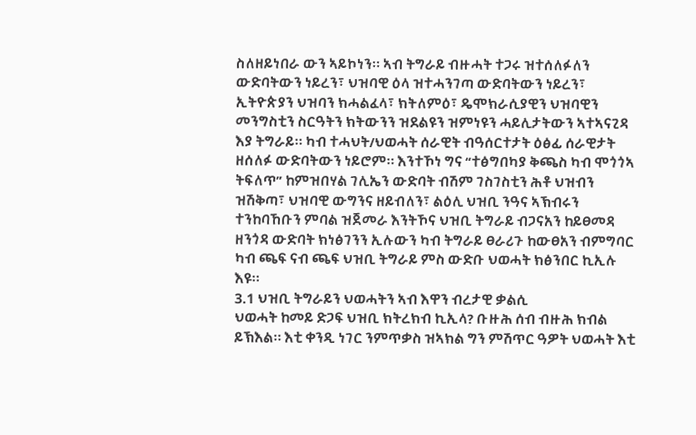ስለዘይነበራ ውን ኣይኮነን፡፡ ኣብ ትግራይ ብዙሓት ተጋሩ ዝተሰለፉለን ውድባትውን ነይረን፣ ህዝባዊ ዕላ ዝተሓንገጣ ውድባትውን ነይረን፣ ኢትዮጵያን ህዝባን ክሓልፈላ፣ ክትለምዕ፣ ዴሞክራሲያዊን ህዝባዊን መንግስቲን ስርዓትን ክትውንን ዝደልዩን ዝምነዩን ሓይሊታትውን ኣተኣናጊዳ እያ ትግራይ፡፡ ካብ ተሓህት/ህወሓት ሰራዊት ብዓሰርተታት ዕፅፊ ሰራዊታት ዘሰለፉ ውድባትውን ነይሮም፡፡ እንተኾነ ግና “ተፅግበካያ ቅጫስ ካብ ሞጎጎኣ ትፍለጥ” ከምዝበሃል ገሊኤን ውድባት ብሽም ገስገስቲን ሕቶ ህዝብን ዝሽቅጣ፣ ህዝባዊ ውግንና ዘይብለን፣ ልዕሊ ህዝቢ ንዓና ኣኽብሩን ተንከባኸቡን ምባል ዝጀመራ እንትኾና ህዝቢ ትግራይ ብጋናአን ከይፀመዳ ዘንጎዳ ውድባት ክነፅገንን ኢሉውን ካብ ትግራይ ፀራሪጉ ከውፀአን ብምግባር ካብ ጫፍ ናብ ጫፍ ህዝቢ ትግራይ ምስ ውድቡ ህወሓት ክፅንበር ኪኢሉ እዩ፡፡
3.1 ህዝቢ ትግራይን ህወሓትን ኣብ እዋን ብረታዊ ቃልሲ
ህወሓት ከመይ ድጋፍ ህዝቢ ክትረክብ ኪኢላ? ቡዙሕ ሰብ ብዙሕ ክብል ይኽእል፡፡ እቲ ቀንዲ ነገር ንምጥቃስ ዝኣክል ግን ምሽጥር ዓዎት ህወሓት እቲ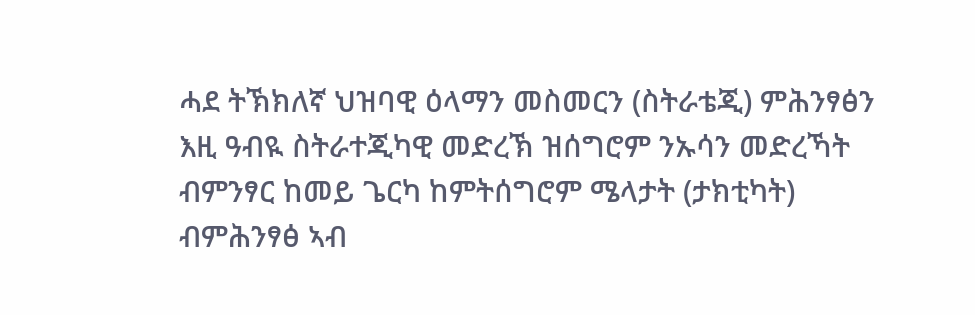ሓደ ትኽክለኛ ህዝባዊ ዕላማን መስመርን (ስትራቴጂ) ምሕንፃፅን እዚ ዓብዪ ስትራተጂካዊ መድረኽ ዝሰግሮም ንኡሳን መድረኻት ብምንፃር ከመይ ጌርካ ከምትሰግሮም ሜላታት (ታክቲካት) ብምሕንፃፅ ኣብ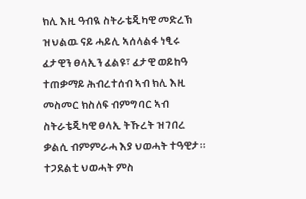ክሊ እዚ ዓብዪ ስትራቴጂካዊ መድረኽ ዝህልዉ ናይ ሓይሊ ኣሰላልፋ ነፂሩ ፈታዊን ፀላኢን ፈልዩ፣ ፈታዊ ወይከዓ ተጠቃማይ ሕብረተሰብ ኣብ ክሊ እዚ መስመር ክስለፍ ብምግባር ኣብ ስትራቴጂካዊ ፀላኢ ትኹረት ዝገበረ ቃልሲ ብምምራሓ እያ ህወሓት ተዓዊታ፡፡ ተጋደልቲ ህወሓት ምስ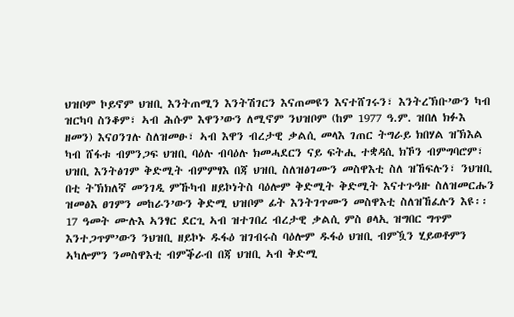ህዝቦም ኮይኖም ህዝቢ እንትጠሚን እንትሽገርን እናጠመዩን እናተሸገሩን፣ እንትረኽቡ’ውን ካብ ዝርካባ ስንቆም፣ ኣብ ሕሱም እዋን’ውን ለሚኖም ንህዝቦም (ከም 1977 ዓ.ም. ዝበለ ክፉእ ዘመን) እናዐንገሉ ስለዝመፁ፣ ኣብ እዋን ብረታዊ ቃልሲ መላእ ገጠር ትግራይ ክበሃል ዝኽእል ካብ ሸፋቱ ብምንጋፍ ህዝቢ ባዕሉ ብባዕሉ ክመሓደርን ናይ ፍትሒ ተቋዳሲ ክኾን ብምግባሮም፣ ህዝቢ እንትፅገም ቅድሚት ብምምፃእ በጃ ህዝቢ ስለዝፅገሙን መስዋእቲ ስለ ዝኸፍሉን፣ ንህዝቢ በቲ ትኽክለኛ መንገዲ ምኹካብ ዘይኮነትስ ባዕሎም ቅድሚት ቅድሚት እናተጉዓዙ ስለዝመርሑን ዝመፅእ ፀገምን መከራን’ውን ቅድሚ ህዝቦም ፊት እንትገጥሙን መስዋእቲ ስለዝኸፈሉን እዩ፡፡ 17 ዓመት ሙሉእ ኣንፃር ደርጊ ኣብ ዝተገበረ ብረታዊ ቃልሲ ምስ ፀላኢ ዝግበር ግጥም እንተጋጥም’ውን ንህዝቢ ዘይኮኑ ዱፋዕ ዝገብሩስ ባዕሎም ዱፋዕ ህዝቢ ብምዃን ሂይወቶምን ኣካሎምን ንመስዋእቲ ብምቕራብ በጃ ህዝቢ ኣብ ቅድሚ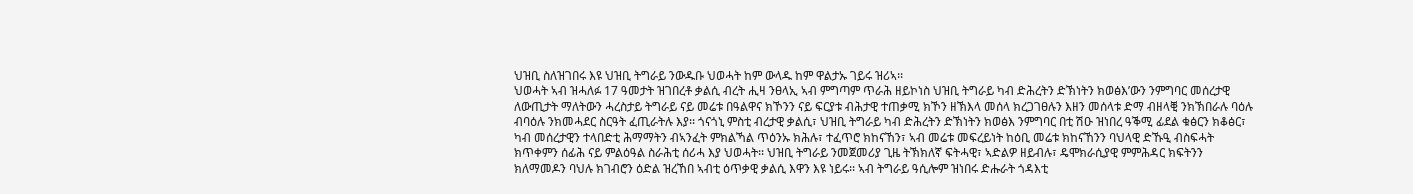ህዝቢ ስለዝገበሩ እዩ ህዝቢ ትግራይ ንውዱቡ ህወሓት ከም ውላዱ ከም ዋልታኡ ገይሩ ዝሪኣ፡፡
ህወሓት ኣብ ዝሓለፉ 17 ዓመታት ዝገበረቶ ቃልሲ ብረት ሒዛ ንፀላኢ ኣብ ምግጣም ጥራሕ ዘይኮነስ ህዝቢ ትግራይ ካብ ድሕረትን ድኽነትን ክወፅእ’ውን ንምግባር መሰረታዊ ለውጢታት ማለትውን ሓረስታይ ትግራይ ናይ መሬቱ በዓልዋና ክኾንን ናይ ፍርያቱ ብሕታዊ ተጠቃሚ ክኾን ዘኽእላ መሰላ ክረጋገፀሉን እዘን መሰላቱ ድማ ብዘላቒ ንክኽበራሉ ባዕሉ ብባዕሉ ንክመሓደር ስርዓት ፈጢራትሉ እያ፡፡ ጎናጎኒ ምስቲ ብረታዊ ቃልሲ፣ ህዝቢ ትግራይ ካብ ድሕረትን ድኽነትን ክወፅእ ንምግባር በቲ ሽዑ ዝነበረ ዓቕሚ ፊደል ቁፅርን ክቆፅር፣ ካብ መሰረታዊን ተላበድቲ ሕማማትን ብኣንፈት ምክልኻል ጥዕንኡ ክሕሉ፣ ተፈጥሮ ክከናኸን፣ ኣብ መሬቱ መፍረይነት ከዕቢ መሬቱ ክከናኸንን ባህላዊ ድኹዒ ብስፍሓት ክጥቀምን ሰፊሕ ናይ ምልዕዓል ስራሕቲ ሰሪሓ እያ ህወሓት፡፡ ህዝቢ ትግራይ ንመጀመሪያ ጊዜ ትኽክለኛ ፍትሓዊ፣ ኣድልዎ ዘይብሉ፣ ዴሞክራሲያዊ ምምሕዳር ክፍትንን ክለማመዶን ባህሉ ክገብሮን ዕድል ዝረኸበ ኣብቲ ዕጥቃዊ ቃልሲ እዋን እዩ ነይሩ፡፡ ኣብ ትግራይ ዓሲሎም ዝነበሩ ድሑራት ጎዳእቲ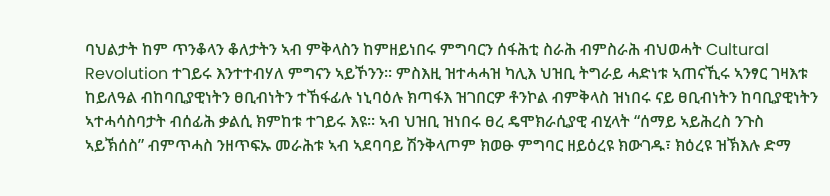ባህልታት ከም ጥንቆላን ቆለታትን ኣብ ምቅላስን ከምዘይነበሩ ምግባርን ሰፋሕቲ ስራሕ ብምስራሕ ብህወሓት Cultural Revolution ተገይሩ እንተተብሃለ ምግናን ኣይኾንን፡፡ ምስእዚ ዝተሓሓዝ ካሊእ ህዝቢ ትግራይ ሓድነቱ ኣጠናኺሩ ኣንፃር ገዛእቱ ከይለዓል ብከባቢያዊነትን ፀቢብነትን ተኸፋፊሉ ነኒባዕሉ ክጣፋእ ዝገበርዎ ቶንኮል ብምቅላስ ዝነበሩ ናይ ፀቢብነትን ከባቢያዊነትን ኣተሓሳስባታት ብሰፊሕ ቃልሲ ክምከቱ ተገይሩ እዩ፡፡ ኣብ ህዝቢ ዝነበሩ ፀረ ዴሞክራሲያዊ ብሂላት “ሰማይ ኣይሕረስ ንጉስ ኣይኽሰስ” ብምጥሓስ ንዘጥፍኡ መራሕቱ ኣብ ኣደባባይ ሽንቅላጦም ክወፁ ምግባር ዘይዕረዩ ክውገዱ፣ ክዕረዩ ዝኽእሉ ድማ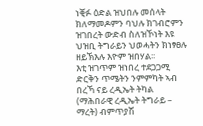ነቒፉ ዕድል ዝህበሉ መሰላት ክለማመዶምን ባህሉ ክገብሮምን ዝገበረት ውድብ ስለዝኾነት እዩ ህዝቢ ትግራይን ህወሓትን ክነፃፀሉ ዘይኽእሉ እዮም ዝበሃል፡፡
እቲ ዝገጥም ዝነበረ ተደጋጋሚ ድርቅን ጥሜትን ንምምካት ኣብ በረኻ ናይ ረዲኤት ትካል (ማሕበራዊ ረዲኤት ትግራይ – ማረት) ብምጥያሽ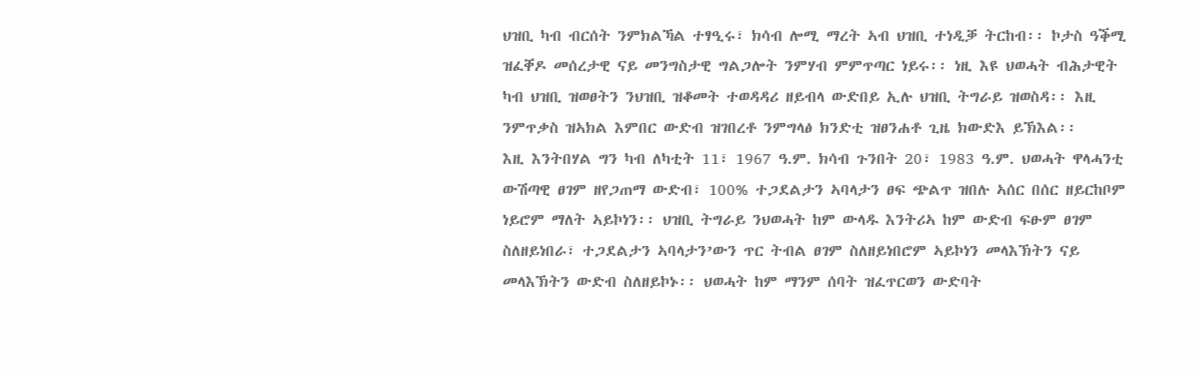ህዝቢ ካብ ብርሰት ንምክልኻል ተፃዒሩ፣ ክሳብ ሎሚ ማረት ኣብ ህዝቢ ተነዲቓ ትርከብ፡፡ ኮታስ ዓቕሚ ዝፈቐዶ መሰረታዊ ናይ መንግስታዊ ግልጋሎት ንምሃብ ምምጥጣር ነይሩ፡፡ ነዚ እዩ ህወሓት ብሕታዊት ካብ ህዝቢ ዝወፀትን ንህዝቢ ዝቆመት ተወዳዳሪ ዘይብላ ውድበይ ኢሉ ህዝቢ ትግራይ ዝወስዳ፡፡ እዚ ንምጥቃስ ዝኣክል እምበር ውድብ ዝገበረቶ ንምግላፅ ክንድቲ ዝፀንሐቶ ጊዜ ክውድእ ይኽእል፡፡
እዚ እንትበሃል ግን ካብ ለካቲት 11፣ 1967 ዓ.ም. ክሳብ ጉንበት 20፣ 1983 ዓ.ም. ህወሓት ዋላሓንቲ ውሽጣዊ ፀገም ዘየጋጠማ ውድብ፣ 100% ተጋደልታን ኣባላታን ፀፍ ጭልጥ ዝበሉ ኣሰር በሰር ዘይርከቦም ነይሮም ማለት ኣይኮነን፡፡ ህዝቢ ትግራይ ንህወሓት ከም ውላዱ እንትሪኣ ከም ውድብ ፍፁም ፀገም ስለዘይነበራ፣ ተጋደልታን ኣባላታን’ውን ጥር ትብል ፀገም ስለዘይነበሮም ኣይኮነን መላእኽትን ናይ መላእኽትን ውድብ ስለዘይኮኑ፡፡ ህወሓት ከም ማንም ሰባት ዝፈጥርወን ውድባት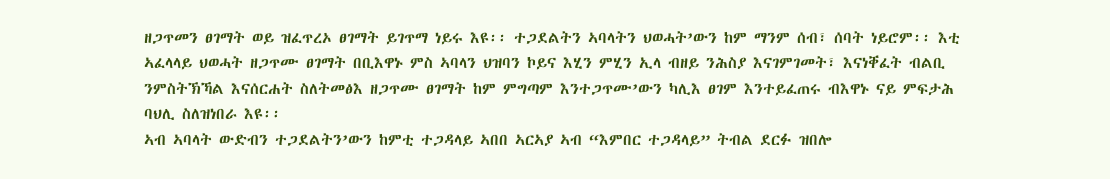ዘጋጥመን ፀገማት ወይ ዝፈጥረኦ ፀገማት ይገጥማ ነይሩ እዩ፡፡ ተጋደልትን ኣባላትን ህወሓት’ውን ከም ማንም ሰብ፣ ሰባት ነይሮም፡፡ እቲ ኣፈላላይ ህወሓት ዘጋጥሙ ፀገማት በቢእዋኑ ምስ ኣባላን ህዝባን ኮይና እሂን ምሂን ኢላ ብዘይ ንሕስያ እናገምገመት፣ እናነቐፈት ብልቢ ንምስትኽኻል እናሰርሐት ስለትመፅእ ዘጋጥሙ ፀገማት ከም ምግጣም እንተጋጥሙ’ውን ካሊእ ፀገም እንተይፈጠሩ ብእዋኑ ናይ ምፍታሕ ባህሊ ስለዝነበራ እዩ፡፡
ኣብ ኣባላት ውድብን ተጋደልትን’ውን ከምቲ ተጋዳላይ ኣበበ ኣርኣያ ኣብ “እምበር ተጋዳላይ” ትብል ደርፉ ዝበሎ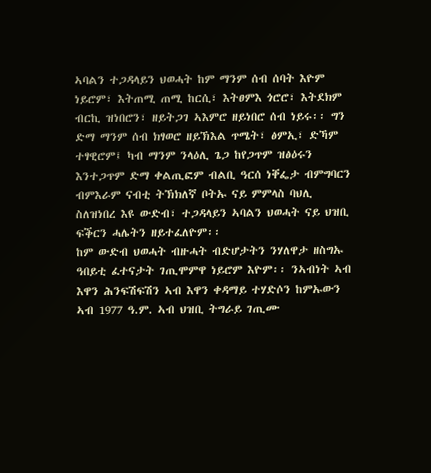ኣባልን ተጋዳላይን ህወሓት ከም ማንም ሰብ ሰባት እዮም ነይሮም፣ እትጠሚ ጠሚ ከርሲ፣ እትፀምእ ጎሮሮ፣ እትደክም ብርኪ ዝነበሮን፣ ዘይትጋገ ኣእምሮ ዘይነበሮ ሰብ ነይሩ፡፡ ግን ድማ ማንም ሰብ ክፃወሮ ዘይኽእል ጥሜት፣ ፅምኢ፣ ድኻም ተፃዊሮም፤ ካብ ማንም ንላዕሊ ጌጋ ከየጋጥም ዝፅዕሩን እንተጋጥም ድማ ቀልጢፎም ብልቢ ዓርሰ ነቐፌታ ብምግባርን ብምእራም ናብቲ ትኽክለኛ ቦትኡ ናይ ምምላስ ባህሊ ስለዝነበረ እዩ ውድብ፣ ተጋዳላይን ኣባልን ህወሓት ናይ ህዝቢ ፍቕርን ሓሌትን ዘይተፈለዮም፡፡
ከም ውድብ ህወሓት ብዙሓት ብድሆታትን ንሃለዋታ ዘስግኡ ዓበይቲ ፈተናታት ገጢሞምዋ ነይሮም እዮም፡፡ ንኣብነት ኣብ እዋን ሕንፍሽፍሽን ኣብ እዋን ቀዳማይ ተሃድሶን ከምኡውን ኣብ 1977 ዓ.ም. ኣብ ህዝቢ ትግራይ ገጢሙ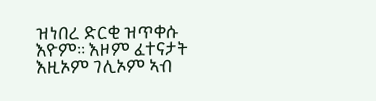ዝነበረ ድርቂ ዝጥቀሱ እዮም፡፡ እዞም ፈተናታት እዚኦም ገሊኦም ኣብ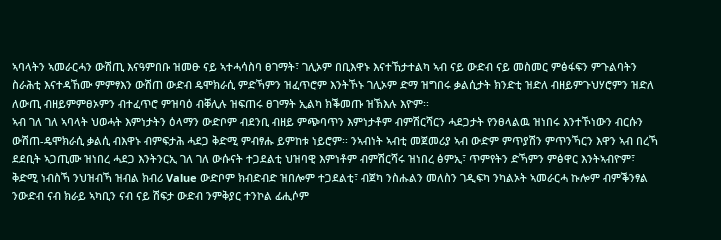ኣባላትን ኣመራርሓን ውሽጢ እናዓምበቡ ዝመፁ ናይ ኣተሓሳስባ ፀገማት፣ ገሊኦም በቢእዋኑ እናተኸታተልካ ኣብ ናይ ውድብ ናይ መስመር ምፅፋፍን ምጉልባትን ስራሕቲ እናተዳኸሙ ምምፃእን ውሽጠ ውድብ ዴሞክራሲ ምድኻምን ዝፈጥሮም እንትኾኑ ገሊኦም ድማ ዝግበሩ ቃልሲታት ክንድቲ ዝድለ ብዘይምጉህሃሮምን ዝድለ ለውጢ ብዘይምምፀኦምን ብተፈጥሮ ምዝባዕ ብቐሊሉ ዝፍጠሩ ፀገማት ኢልካ ክቕመጡ ዝኽእሉ እዮም፡፡
ኣብ ገለ ገለ ኣባላት ህወሓት እምነታትን ዕላማን ውድቦም ብደንቢ ብዘይ ምጭባጥን እምነታቶም ብምሽርሻርን ሓደጋታት የንፀላልዉ ዝነበሩ እንተኾነውን ብርሱን ውሽጠ-ዴሞክራሲ ቃልሲ ብእዋኑ ብምፍታሕ ሓደጋ ቅድሚ ምብፃሑ ይምከቱ ነይሮም፡፡ ንኣብነት ኣብቲ መጀመሪያ ኣብ ውድም ምጥያሽን ምጥንኻርን እዋን ኣብ በረኻ ደደቢት ኣጋጢሙ ዝነበረ ሓደጋ እንትንርኢ ገለ ገለ ውሱናት ተጋደልቲ ህዝባዊ እምነቶም ብምሽርሻሩ ዝነበረ ፅምኢ፣ ጥምየትን ድኻምን ምፅዋር እንትኣብዮም፣ ቅድሚ ነብስኻ ንህዝብኻ ዝብል ክብሪ Value ውድቦም ክብድብድ ዝበሎም ተጋደልቲ፣ ብጀካ ንስሑልን መለስን ገዲፍካ ንካልኦት ኣመራርሓ ኩሎም ብምቕንፃል ንውድብ ናብ ክራይ ኣካቢን ናብ ናይ ሽፍታ ውድብ ንምቅያር ተንኮል ፊሒሶም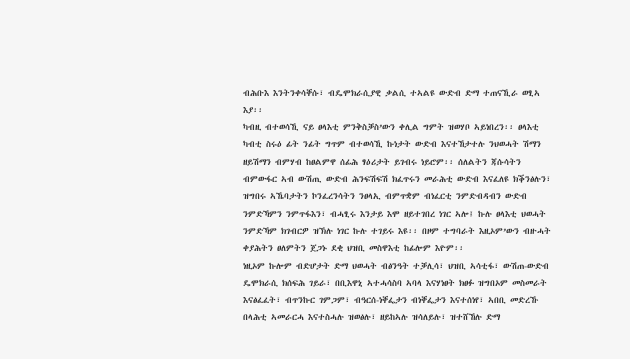ብሕቡእ እንትንቀሳቐሱ፣ ብዴሞክራሲያዊ ቃልሲ ተኣልዩ ውድብ ድማ ተጠናኺራ ወፂኣ እያ፡፡
ካብዚ ብተወሳኺ ናይ ፀላእቲ ምንቅስቓስ’ውን ቀሊል ግምት ዝወሃቦ ኣይነበረን፡፡ ፀላእቲ ካብቲ ስሩዕ ፊት ንፊት ግጥም ብተወሳኺ ኩነታት ውድብ እናተኸታተሉ ንህወሓት ሽማን ዘይሽማን ብምሃብ ከፀልምዋ ሰፊሕ ፃዕሪታት ይገብሩ ነይሮም፡፡ ሰለልትን ጃሱሳትን ብምውፋር ኣብ ውሽጢ ውድብ ሕንፍሽፍሽ ክፈጥሩን መራሕቲ ውድብ እናፈለዩ ክቕንፅሉን፣ ዝግበሩ ኣኼባታትን ኮንፈረንሳትን ንፀላኢ ብምጥቋም ብነፈርቲ ንምድብዳብን ውድብ ንምድኻምን ንምጥፋእን፣ ብሓፂሩ እንታይ እሞ ዘይተገበረ ነገር ኣሎ፤ ኩሉ ፀላእቲ ህወሓት ንምድኻም ክገብርዎ ዝኽሉ ነገር ኩሉ ተገይሩ እዩ፡፡ በዞም ተግባራት እዚኦም’ውን ብዙሓት ቀያሕትን ፀለምትን ጀጋኑ ደቂ ህዝቢ መስዋእቲ ከፊሎም እዮም፡፡
ነዚኦም ኩሎም ብድሆታት ድማ ህወሓት ብፅንዓት ተቓሊሳ፣ ህዝቢ ኣሳቲፋ፣ ውሽጠ-ውድብ ዴሞክራሲ ክሰፍሕ ገይራ፣ በቢእዋኒ ኣተሓሳስባ ኣባላ እናሃነፀት ክፀፉ ዝግበኦም መስመራት እናፅፈፈት፣ ብጥንኩር ገምጋም፣ ብዓርሰ-ነቐፌታን ብነቐፌታን እናተሰነየ፣ ኣበቢ መድረኹ በላሕቲ ኣመራርሓ እናተስሓሉ ዝወፅሉ፣ ዘይከኣሉ ዝሳለይሉ፣ ዝተሸኸሉ ድማ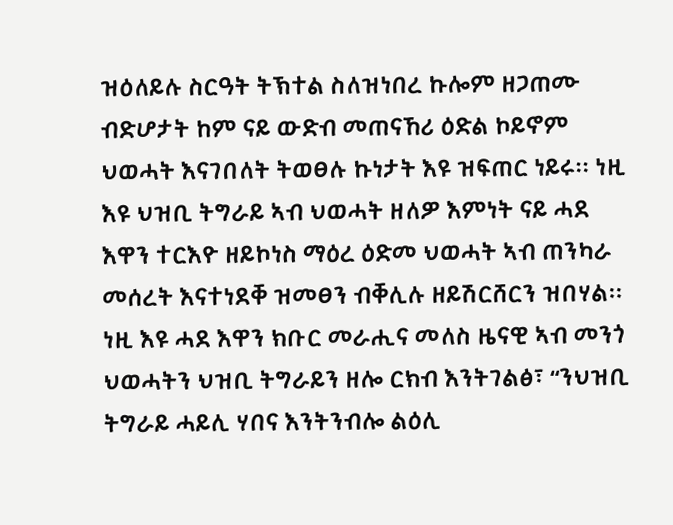ዝዕለይሉ ስርዓት ትኽተል ስለዝነበረ ኩሎም ዘጋጠሙ ብድሆታት ከም ናይ ውድብ መጠናኸሪ ዕድል ኮይኖም ህወሓት እናገበለት ትወፀሉ ኩነታት እዩ ዝፍጠር ነይሩ፡፡ ነዚ እዩ ህዝቢ ትግራይ ኣብ ህወሓት ዘለዎ እምነት ናይ ሓደ እዋን ተርእዮ ዘይኮነስ ማዕረ ዕድመ ህወሓት ኣብ ጠንካራ መሰረት እናተነደቐ ዝመፀን ብቐሊሉ ዘይሽርሸርን ዝበሃል፡፡
ነዚ እዩ ሓደ እዋን ክቡር መራሒና መለስ ዜናዊ ኣብ መንጎ ህወሓትን ህዝቢ ትግራይን ዘሎ ርክብ እንትገልፅ፣ “ንህዝቢ ትግራይ ሓይሊ ሃበና እንትንብሎ ልዕሊ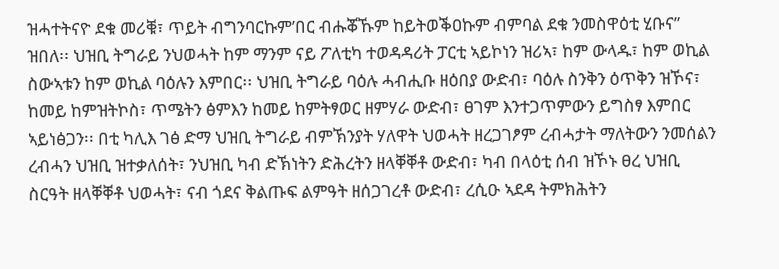ዝሓተትናዮ ደቁ መሪቑ፣ ጥይት ብግንባርኩም’በር ብሑቖኹም ከይትወቕዐኩም ብምባል ደቁ ንመስዋዕቲ ሂቡና” ዝበለ፡፡ ህዝቢ ትግራይ ንህወሓት ከም ማንም ናይ ፖለቲካ ተወዳዳሪት ፓርቲ ኣይኮነን ዝሪኣ፣ ከም ውላዱ፣ ከም ወኪል ስውኣቱን ከም ወኪል ባዕሉን እምበር፡፡ ህዝቢ ትግራይ ባዕሉ ሓብሒቡ ዘዕበያ ውድብ፣ ባዕሉ ስንቅን ዕጥቅን ዝኾና፣ ከመይ ከምዝትኮስ፣ ጥሜትን ፅምእን ከመይ ከምትፃወር ዘምሃራ ውድብ፣ ፀገም እንተጋጥምውን ይግስፃ እምበር ኣይነፅጋን፡፡ በቲ ካሊእ ገፅ ድማ ህዝቢ ትግራይ ብምኽንያት ሃለዋት ህወሓት ዘረጋገፆም ረብሓታት ማለትውን ንመሰልን ረብሓን ህዝቢ ዝተቃለሰት፣ ንህዝቢ ካብ ድኽነትን ድሕረትን ዘላቐቐቶ ውድብ፣ ካብ በላዕቲ ሰብ ዝኾኑ ፀረ ህዝቢ ስርዓት ዘላቐቐቶ ህወሓት፣ ናብ ጎደና ቅልጡፍ ልምዓት ዘሰጋገረቶ ውድብ፣ ረሲዑ ኣደዳ ትምክሕትን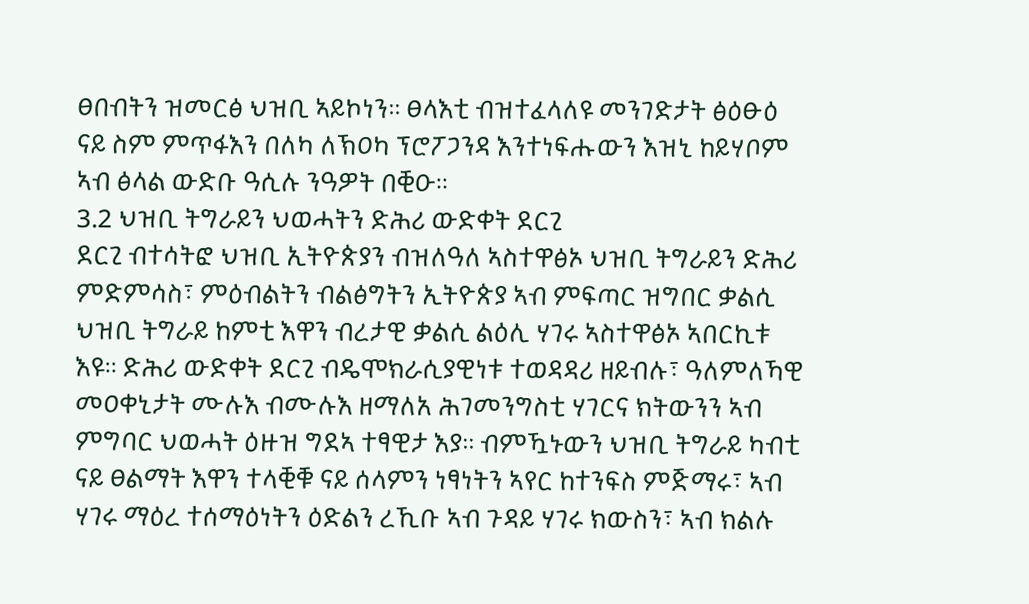ፀበብትን ዝመርፅ ህዝቢ ኣይኮነን፡፡ ፀላእቲ ብዝተፈላለዩ መንገድታት ፅዕፁዕ ናይ ስም ምጥፋእን በለካ ለኽዐካ ፕሮፖጋንዳ እንተነፍሑውን እዝኒ ከይሃቦም ኣብ ፅላል ውድቡ ዓሲሉ ንዓዎት በቒዑ፡፡
3.2 ህዝቢ ትግራይን ህወሓትን ድሕሪ ውድቀት ደርጊ
ደርጊ ብተሳትፎ ህዝቢ ኢትዮጵያን ብዝለዓለ ኣስተዋፅኦ ህዝቢ ትግራይን ድሕሪ ምድምሳስ፣ ምዕብልትን ብልፅግትን ኢትዮጵያ ኣብ ምፍጣር ዝግበር ቃልሲ ህዝቢ ትግራይ ከምቲ እዋን ብረታዊ ቃልሲ ልዕሊ ሃገሩ ኣስተዋፅኦ ኣበርኪቱ እዩ፡፡ ድሕሪ ውድቀት ደርጊ ብዴሞክራሲያዊነቱ ተወዳዳሪ ዘይብሉ፣ ዓለምለኻዊ መዐቀኒታት ሙሉእ ብሙሉእ ዘማለአ ሕገመንግስቲ ሃገርና ክትውንን ኣብ ምግባር ህወሓት ዕዙዝ ግደኣ ተፃዊታ እያ፡፡ ብምዃኑውን ህዝቢ ትግራይ ካብቲ ናይ ፀልማት እዋን ተላቒቑ ናይ ሰላምን ነፃነትን ኣየር ከተንፍስ ምጅማሩ፣ ኣብ ሃገሩ ማዕረ ተሰማዕነትን ዕድልን ረኺቡ ኣብ ጉዳይ ሃገሩ ክውስን፣ ኣብ ክልሉ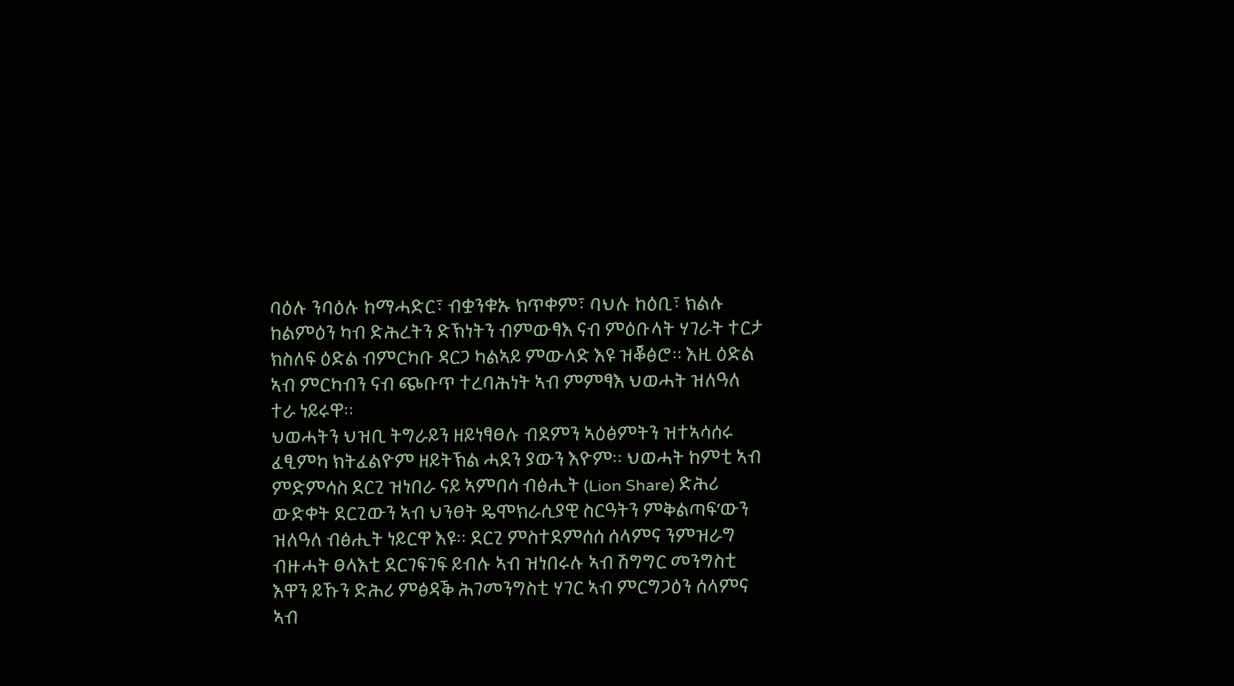ባዕሉ ንባዕሉ ከማሓድር፣ ብቋንቁኡ ክጥቀም፣ ባህሉ ከዕቢ፣ ክልሉ ከልምዕን ካብ ድሕረትን ድኽነትን ብምውፃእ ናብ ምዕቡላት ሃገራት ተርታ ክስለፍ ዕድል ብምርካቡ ዳርጋ ካልኣይ ምውላድ እዩ ዝቖፅሮ፡፡ እዚ ዕድል ኣብ ምርካብን ናብ ጭቡጥ ተረባሕነት ኣብ ምምፃእ ህወሓት ዝለዓለ ተራ ነይሩዋ፡፡
ህወሓትን ህዝቢ ትግራይን ዘይነፃፀሉ ብደምን ኣዕፅምትን ዝተኣሳሰሩ ፈፂምካ ክትፈልዮም ዘይትኽል ሓደን ያውን እዮም፡፡ ህወሓት ከምቲ ኣብ ምድምሳስ ደርጊ ዝነበራ ናይ ኣምበሳ ብፅሒት (Lion Share) ድሕሪ ውድቀት ደርጊውን ኣብ ህንፀት ዴሞክራሲያዊ ስርዓትን ምቅልጣፍ’ውን ዝለዓለ ብፅሒት ነይርዋ እዩ፡፡ ደርጊ ምስተደምሰሰ ሰላምና ንምዝራግ ብዙሓት ፀላእቲ ደርገፍገፍ ይብሉ ኣብ ዝነበሩሉ ኣብ ሽግግር መንግስቲ እዋን ይኹን ድሕሪ ምፅዳቕ ሕገመንግስቲ ሃገር ኣብ ምርግጋዕን ሰላምና ኣብ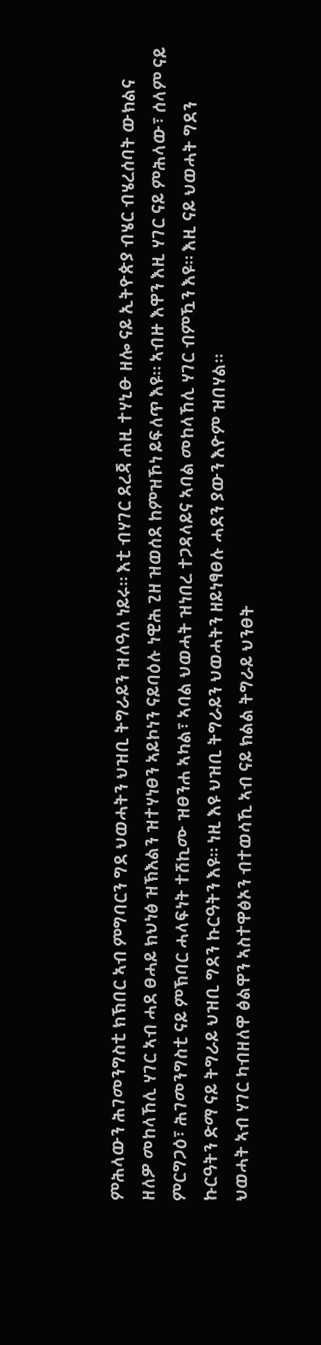ምሕላውን ሕገመንግስቲ ክኽበር ኣብ ምግባርን ግደ ህወሓትን ህዝቢ ትግራይን ዝለዓለ ነይሩ፡፡ እቲ ብሃገር ደረጃ ሐዚ ተሃኒፁ ዘሎ ናይ ኢትዮጵያ ብሄር ብሄረሰባት ውክልና ዘለዎ መከላኸሊ ሃገር ኣብ ሓደ ፀሓይ ክህነፅ ዝኽእልን ዝተሃነፀን ኣይኮነን ናይባዕሉ ነዊሕ ጊዘ ዝወሰደ ከምዝኾነ ይፍለጥ እዩ፡፡ ኣብዙ እዋን እዚ ሃገር ናይ ምሕላው፣ ሰላም ናይ ምርግጋዕ፣ ሕገመንግስቲ ናይ ምኽባር ሓላፍነት ተሸኪሙ ዝፀንሐ ኣካል፣ ኣባል ህወሓት ዝነበረ ተጋዳላይና ኣባል መከላኸሊ ሃገር ብምዃን እዩ፡፡ እዚ ናይ ህወሓት ግደን ኩርዓትን ድማ ናይ ትግራይ ህዝቢ ግደን ኩርዓትን እዩ፡፡ ነዚ እዩ ህዝቢ ትግራይን ህወሓትን ዘይነፃፀሉ ሓደን ያውን እዮም ዝበሃል፡፡
ህወሓት ኣብ ሃገር ካብዘለዋ ፅልዋን ኣስተዋፅኦን ብተወሳኺ ኣብ ናይ ክልል ትግራይ ህንፀት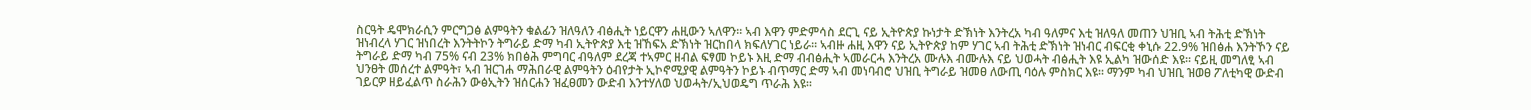ስርዓት ዴሞክራሲን ምርግጋፅ ልምዓትን ቁልፊን ዝለዓለን ብፅሒት ነይርዋን ሐዚውን ኣለዋን፡፡ ኣብ እዋን ምድምሳስ ደርጊ ናይ ኢትዮጵያ ኩነታት ድኽነት እንትረአ ካብ ዓለምና እቲ ዝለዓለ መጠን ህዝቢ ኣብ ትሕቲ ድኽነት ዝነብረላ ሃገር ዝነበረት እንትትኮን ትግራይ ድማ ካብ ኢትዮጵያ እቲ ዝኸፍአ ድኽነት ዝርከበላ ክፍለሃገር ነይራ፡፡ ኣብዙ ሐዚ እዋን ናይ ኢትዮጵያ ከም ሃገር ኣብ ትሕቲ ድኽነት ዝነብር ብፍርቂ ቀኒሱ 22.9% ዝበፅሐ እንትኾን ናይ ትግራይ ድማ ካብ 75% ናብ 23% ክበፅሕ ምግባር ብዓለም ደረጃ ተኣምር ዘብል ፍፃመ ኮይኑ እዚ ድማ ብብፅሒት ኣመራርሓ እንትረአ ሙሉእ ብሙሉእ ናይ ህወሓት ብፅሒት እዩ ኢልካ ዝውሰድ እዩ፡፡ ናይዚ መግለፂ ኣብ ህንፀት መሰረተ ልምዓት፣ ኣብ ዝርገሐ ማሕበራዊ ልምዓትን ዕብየታት ኢኮኖሚያዊ ልምዓትን ኮይኑ ብጥማር ድማ ኣብ መነባብሮ ህዝቢ ትግራይ ዝመፀ ለውጢ ባዕሉ ምስክር እዩ፡፡ ማንም ካብ ህዝቢ ዝወፀ ፖለቲካዊ ውድብ ገይርዎ ዘይፈልጥ ስራሕን ውፅኢትን ዝሰርሐን ዝፈፀመን ውድብ እንተሃለወ ህወሓት/ኢህወዴግ ጥራሕ እዩ፡፡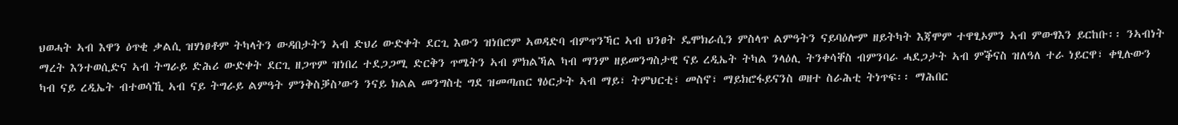ህወሓት ኣብ እዋን ዕጥቂ ቃልሲ ዝሃነፀቶም ትካላትን ውዳበታትን ኣብ ድህሪ ውድቀት ደርጊ እውን ዝነበሮም ኣወዳድባ ብምጥንኻር ኣብ ህንፀት ዴሞክራሲን ምስላጥ ልምዓትን ናይባዕሎም ዘይትካት እጃሞም ተዋፂኦምን ኣብ ምውፃእን ይርከቡ፡፡ ንኣብነት ማረት እንተወሲድና ኣብ ትግራይ ድሕሪ ውድቀት ደርጊ ዘጋጥም ዝነበረ ተደጋጋሚ ድርቅን ጥሜትን ኣብ ምክልኻል ካብ ማንም ዘይመንግስታዊ ናይ ረዲኤት ትካል ንላዕሊ ትንቀሳቐስ ብምንባራ ሓደጋታት ኣብ ምቕናስ ዝለዓለ ተራ ነይርዋ፣ ቀፂሉውን ካብ ናይ ረዲኤት ብተወሳኺ ኣብ ናይ ትግራይ ልምዓት ምንቅስቓስ’ውን ንናይ ክልል መንግስቲ ግደ ዝመጣጠር ፃዕርታት ኣብ ማይ፣ ትምህርቲ፣ መስኖ፣ ማይክሮፋይናንስ ወዘተ ስራሕቲ ትነጥፍ፡፡ ማሕበር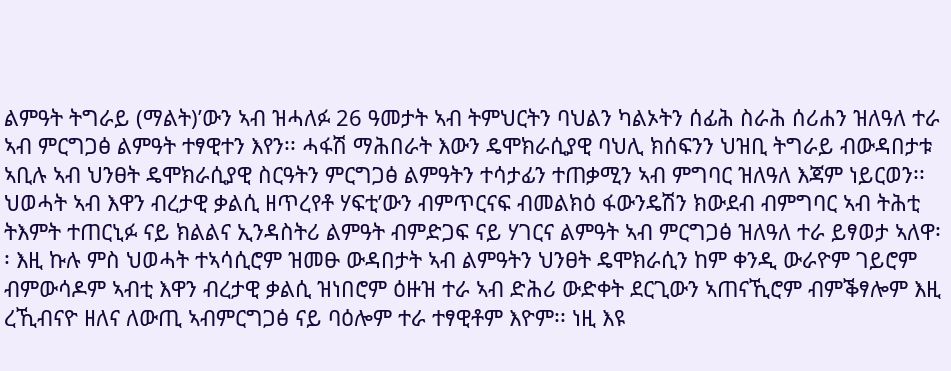ልምዓት ትግራይ (ማልት)’ውን ኣብ ዝሓለፉ 26 ዓመታት ኣብ ትምህርትን ባህልን ካልኦትን ሰፊሕ ስራሕ ሰሪሐን ዝለዓለ ተራ ኣብ ምርግጋፅ ልምዓት ተፃዊተን እየን፡፡ ሓፋሽ ማሕበራት እውን ዴሞክራሲያዊ ባህሊ ክሰፍንን ህዝቢ ትግራይ ብውዳበታቱ ኣቢሉ ኣብ ህንፀት ዴሞክራሲያዊ ስርዓትን ምርግጋፅ ልምዓትን ተሳታፊን ተጠቃሚን ኣብ ምግባር ዝለዓለ እጃም ነይርወን፡፡ ህወሓት ኣብ እዋን ብረታዊ ቃልሲ ዘጥረየቶ ሃፍቲ’ውን ብምጥርናፍ ብመልክዕ ፋውንዴሽን ክውደብ ብምግባር ኣብ ትሕቲ ትእምት ተጠርኒፉ ናይ ክልልና ኢንዳስትሪ ልምዓት ብምድጋፍ ናይ ሃገርና ልምዓት ኣብ ምርግጋፅ ዝለዓለ ተራ ይፃወታ ኣለዋ፡፡ እዚ ኩሉ ምስ ህወሓት ተኣሳሲሮም ዝመፁ ውዳበታት ኣብ ልምዓትን ህንፀት ዴሞክራሲን ከም ቀንዲ ውራዮም ገይሮም ብምውሳዶም ኣብቲ እዋን ብረታዊ ቃልሲ ዝነበሮም ዕዙዝ ተራ ኣብ ድሕሪ ውድቀት ደርጊውን ኣጠናኺሮም ብምቕፃሎም እዚ ረኺብናዮ ዘለና ለውጢ ኣብምርግጋፅ ናይ ባዕሎም ተራ ተፃዊቶም እዮም፡፡ ነዚ እዩ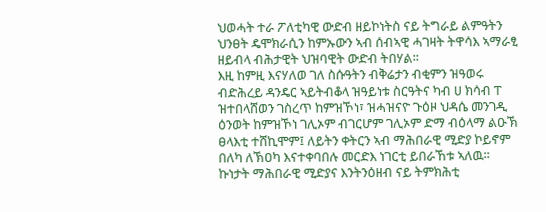ህወሓት ተራ ፖለቲካዊ ውድብ ዘይኮነትስ ናይ ትግራይ ልምዓትን ህንፀት ዴሞክራሲን ከምኡውን ኣብ ሰብኣዊ ሓገዛት ትዋሳእ ኣማራፂ ዘይብላ ብሕታዊት ህዝባዊት ውድብ ትበሃል፡፡
እዚ ከምዚ እናሃለወ ገለ ስሱዓትን ብቅሬታን ብቂምን ዝዓወሩ ብድሕረይ ዳንዴር ኣይትብቆላ ዝዓይነቱ ስርዓትና ካብ ሀ ክሳብ ፐ ዝተበላሸወን ገስረጥ ከምዝኾነ፣ ዝሓዝናዮ ጉዕዞ ህዳሴ መንገዲ ዕንወት ከምዝኾነ ገሊኦም ብገርሆም ገሊኦም ድማ ብዕላማ ልዑኽ ፀላእቲ ተሸኪሞም፤ ለይትን ቀትርን ኣብ ማሕበራዊ ሚድያ ኮይኖም በለካ ለኽዐካ እናተቀባበሉ መርድእ ነገርቲ ይበራኸቱ ኣለዉ፡፡ ኩነታት ማሕበራዊ ሚድያና እንትንዕዘብ ናይ ትምክሕቲ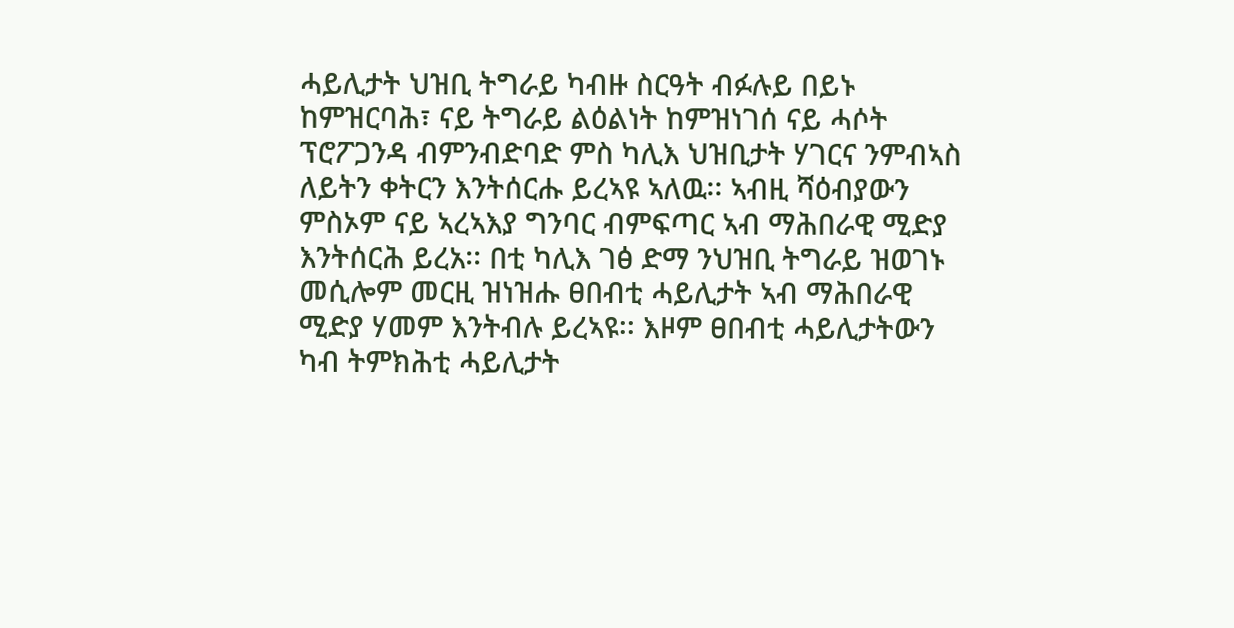ሓይሊታት ህዝቢ ትግራይ ካብዙ ስርዓት ብፉሉይ በይኑ ከምዝርባሕ፣ ናይ ትግራይ ልዕልነት ከምዝነገሰ ናይ ሓሶት ፕሮፖጋንዳ ብምንብድባድ ምስ ካሊእ ህዝቢታት ሃገርና ንምብኣስ ለይትን ቀትርን እንትሰርሑ ይረኣዩ ኣለዉ፡፡ ኣብዚ ሻዕብያውን ምስኦም ናይ ኣረኣእያ ግንባር ብምፍጣር ኣብ ማሕበራዊ ሚድያ እንትሰርሕ ይረአ፡፡ በቲ ካሊእ ገፅ ድማ ንህዝቢ ትግራይ ዝወገኑ መሲሎም መርዚ ዝነዝሑ ፀበብቲ ሓይሊታት ኣብ ማሕበራዊ ሚድያ ሃመም እንትብሉ ይረኣዩ፡፡ እዞም ፀበብቲ ሓይሊታትውን ካብ ትምክሕቲ ሓይሊታት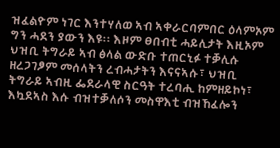ዝፈልዮም ነገር እንተሃለወ ኣብ ኣቀራርባምበር ዕላምኦም ግን ሓደን ያውን እዩ፡፡ እዞም ፀበብቲ ሓይሊታት እዚኦም ህዝቢ ትግራይ ኣብ ፅላል ውድቡ ተጠርኒፉ ተቓሊሱ ዘረጋገፆም መሰላትን ረብሓታትን እናናኣሱ፣ ህዝቢ ትግራይ ኣብዚ ፌደራላዊ ስርዓት ተረባሒ ከምዘይኮነ፣ እኳደኣስ እሱ ብዝተቓለሶን መስዋእቲ ብዝኸፈሎን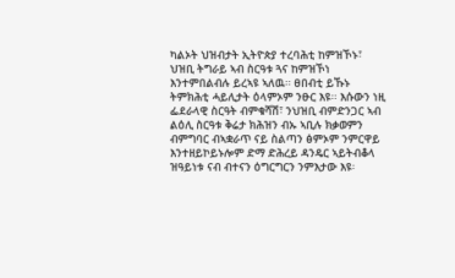ካልኦት ህዝብታት ኢትዮጵያ ተረባሕቲ ከምዝኾኑ፣ ህዝቢ ትግራይ ኣብ ስርዓቱ ጓና ከምዝኾነ እንተምበልብሉ ይረኣዩ ኣለዉ፡፡ ፀበብቲ ይኹኑ ትምክሕቲ ሓይሊታት ዕላምኦም ንፁር እዩ፡፡ እሱውን ነዚ ፌደራላዊ ስርዓት ብምቁሻሽ፣ ንህዝቢ ብምድንጋር ኣብ ልዕሊ ስርዓቱ ቅሬታ ክሕዝን ብኡ ኣቢሉ ክቃወምን ብምግባር ብኣቋራጥ ናይ ስልጣን ፅምኦም ንምርዋይ እንተዘይኮይኑሎም ድማ ድሕረይ ዳንዴር ኣይትብቆላ ዝዓይነቱ ናብ ብተናን ዕግርግርን ንምእታው እዩ፡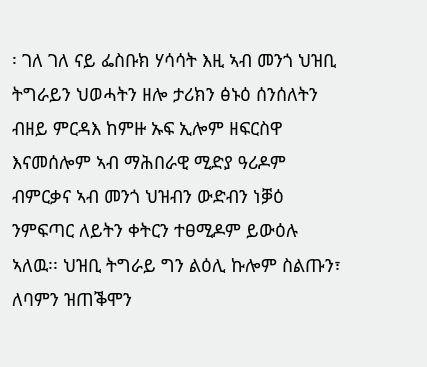፡ ገለ ገለ ናይ ፌስቡክ ሃሳሳት እዚ ኣብ መንጎ ህዝቢ ትግራይን ህወሓትን ዘሎ ታሪክን ፅኑዕ ሰንሰለትን ብዘይ ምርዳእ ከምዙ ኡፍ ኢሎም ዘፍርስዋ እናመሰሎም ኣብ ማሕበራዊ ሚድያ ዓሪዶም ብምርቃና ኣብ መንጎ ህዝብን ውድብን ነቓዕ ንምፍጣር ለይትን ቀትርን ተፀሚዶም ይውዕሉ ኣለዉ፡፡ ህዝቢ ትግራይ ግን ልዕሊ ኩሎም ስልጡን፣ ለባምን ዝጠቕሞን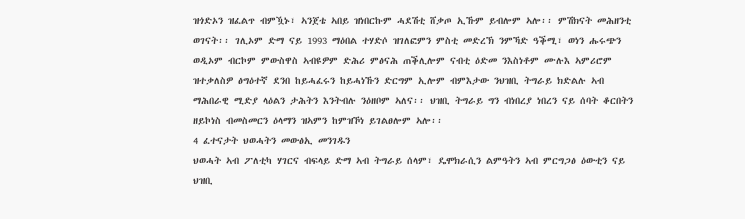ዝጎድኦን ዝፈልጥ ብምዃኑ፣ ኣንጀቴ ኣበይ ዝነበርኩም ሓደሽቲ ሸቃጦ ኢኹም ይብሎም ኣሎ፡፡ ምሽክናት መሕዘንቲ ወገናት፡፡ ገሊኦም ድማ ናይ 1993 ማዕበል ተሃድሶ ዝገለፎምን ምስቲ መድረኽ ንምኻድ ዓቕሚ፣ ወነን ሑሩጭን ወዲኦም ብርኮም ምውስዋስ ኣብዩዎም ድሕሪ ምፅናሕ ጠቕሊሎም ናብቲ ዕድመ ንእስነቶም ሙሉእ ኣምሪሮም ዝተቃለስዎ ፅግዕተኛ ደንበ ከይሓፈሩን ከይሓነኹን ድርግም ኢሎም ብምእታው ንህዝቢ ትግራይ ክድልሉ ኣብ ማሕበራዊ ሚድያ ላዕልን ታሕትን እንትብሉ ንዕዘቦም ኣለና፡፡ ህዝቢ ትግራይ ግን ብነበረያ ነበረን ናይ ሰባት ቆርበትን ዘይኮነስ ብመስመርን ዕላማን ዝኣምን ከምዝኾነ ይገልፀሎም ኣሎ፡፡
4 ፈተናታት ህወሓትን መውፅኢ መንገዱን
ህወሓት ኣብ ፖለቲካ ሃገርና ብፍላይ ድማ ኣብ ትግራይ ሰላም፣ ዴሞክራሲን ልምዓትን ኣብ ምርግጋፅ ዕውቲን ናይ ህዝቢ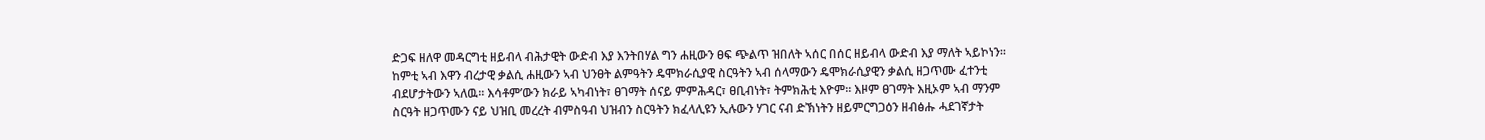ድጋፍ ዘለዋ መዳርግቲ ዘይብላ ብሕታዊት ውድብ እያ እንትበሃል ግን ሐዚውን ፀፍ ጭልጥ ዝበለት ኣሰር በሰር ዘይብላ ውድብ እያ ማለት ኣይኮነን፡፡ ከምቲ ኣብ እዋን ብረታዊ ቃልሲ ሐዚውን ኣብ ህንፀት ልምዓትን ዴሞክራሲያዊ ስርዓትን ኣብ ሰላማውን ዴሞክራሲያዊን ቃልሲ ዘጋጥሙ ፈተንቲ ብደሆታትውን ኣለዉ፡፡ እሳቶም’ውን ክራይ ኣካብነት፣ ፀገማት ሰናይ ምምሕዳር፣ ፀቢብነት፣ ትምክሕቲ እዮም፡፡ እዞም ፀገማት እዚኦም ኣብ ማንም ስርዓት ዘጋጥሙን ናይ ህዝቢ መረረት ብምስዓብ ህዝብን ስርዓትን ክፈላሊዩን ኢሉውን ሃገር ናብ ድኽነትን ዘይምርግጋዕን ዘብፅሑ ሓደገኛታት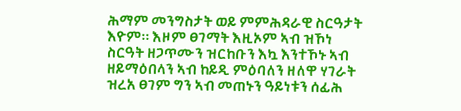ሕማም መንግስታት ወይ ምምሕዳራዊ ስርዓታት እዮም፡፡ እዞም ፀገማት እዚኦም ኣብ ዝኾነ ስርዓት ዘጋጥሙን ዝርከቡን እኳ እንተኾኑ ኣብ ዘይማዕበላን ኣብ ከይዲ ምዕባለን ዘለዋ ሃገራት ዝረአ ፀገም ግን ኣብ መጠኑን ዓይነቱን ሰፊሕ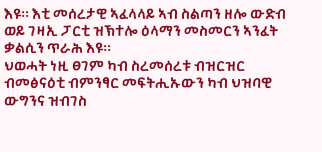እዩ፡፡ እቲ መሰረታዊ ኣፈላላይ ኣብ ስልጣን ዘሎ ውድብ ወይ ገዛኢ ፓርቲ ዝኽተሎ ዕላማን መስመርን ኣንፈት ቃልሲን ጥራሕ እዩ፡፡
ህወሓት ነዚ ፀገም ካብ ስረመሰረቱ ብዝርዝር ብመፅናዕቲ ብምንፃር መፍትሒኡውን ካብ ህዝባዊ ውግንና ዝብገስ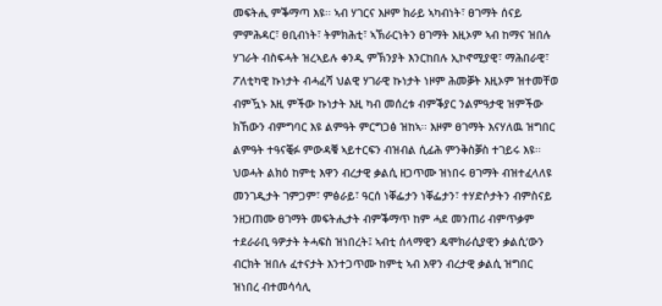መፍትሒ ምቕማጣ እዩ፡፡ ኣብ ሃገርና እዞም ክራይ ኣካብነት፣ ፀገማት ሰናይ ምምሕዳር፣ ፀቢብነት፣ ትምክሕቲ፣ ኣኽራርነትን ፀገማት እዚኦም ኣብ ከማና ዝበሉ ሃገራት ብስፍሓት ዝረኣይሉ ቀንዲ ምኽንያት እንርከበሉ ኢኮኖሚያዊ፣ ማሕበራዊ፣ ፖለቲካዊ ኩነታት ብሓፈሻ ህልዊ ሃገራዊ ኩነታት ነዞም ሕመቓት እዚኦም ዝተመቸወ ብምዃኑ እዚ ምችው ኩነታት እዚ ካብ መሰረቱ ብምቕያር ንልምዓታዊ ዝምችው ክኸውን ብምግባር እዩ ልምዓት ምርግጋፅ ዝከኣ፡፡ እዞም ፀገማት እናሃለዉ ዝግበር ልምዓት ተዓናቒፉ ምውዳቑ ኣይተርፍን ብዝብል ሲፊሕ ምንቅስቓስ ተገይሩ እዩ፡፡
ህወሓት ልክዕ ከምቲ እዋን ብረታዊ ቃልሲ ዘጋጥሙ ዝነበሩ ፀገማት ብዝተፈላለዩ መንገዲታት ገምጋም፣ ምፅራይ፣ ዓርሰ ነቐፌታን ነቐፌታን፣ ተሃድሶታትን ብምስናይ ንዘጋጠሙ ፀገማት መፍትሒታት ብምቕማጥ ከም ሓደ መንጠሪ ብምጥቃም ተደራራቢ ዓዎታት ትሓፍስ ዝነበረት፤ ኣብቲ ሰላማዊን ዴሞክራሲያዊን ቃልሲ’ውን ብርክት ዝበሉ ፈተናታት እንተጋጥሙ ከምቲ ኣብ እዋን ብረታዊ ቃልሲ ዝግበር ዝነበረ ብተመሳሳሊ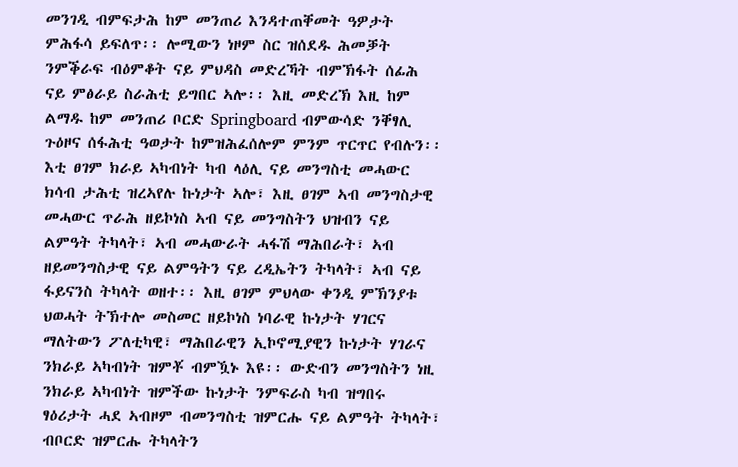መንገዲ ብምፍታሕ ከም መንጠሪ እንዳተጠቐመት ዓዎታት ምሕፋሳ ይፍለጥ፡፡ ሎሚውን ነዞም ስር ዝሰደዱ ሕመቓት ንምቕራፍ ብዕምቆት ናይ ምህዳስ መድረኻት ብምኽፋት ሰፊሕ ናይ ምፅራይ ስራሕቲ ይግበር ኣሎ፡፡ እዚ መድረኽ እዚ ከም ልማዱ ከም መንጠሪ ቦርድ Springboard ብምውሳድ ንቐፃሊ ጉዕዞና ሰፋሕቲ ዓወታት ከምዝሕፈሰሎም ምንም ጥርጥር የብሉን፡፡
እቲ ፀገም ክራይ ኣካብነት ካብ ላዕሊ ናይ መንግስቲ መሓውር ክሳብ ታሕቲ ዝረኣየሉ ኩነታት ኣሎ፣ እዚ ፀገም ኣብ መንግስታዊ መሓውር ጥራሕ ዘይኮነስ ኣብ ናይ መንግስትን ህዝብን ናይ ልምዓት ትካላት፣ ኣብ መሓውራት ሓፋሽ ማሕበራት፣ ኣብ ዘይመንግስታዊ ናይ ልምዓትን ናይ ረዲኤትን ትካላት፣ ኣብ ናይ ፋይናንስ ትካላት ወዘተ፡፡ እዚ ፀገም ምህላው ቀንዲ ምኽንያቱ ህወሓት ትኽተሎ መስመር ዘይኮነስ ነባራዊ ኩነታት ሃገርና ማለትውን ፖለቲካዊ፣ ማሕበራዊን ኢኮኖሚያዊን ኩነታት ሃገራና ንክራይ ኣካብነት ዝምቾ ብምዃኑ እዩ፡፡ ውድብን መንግስትን ነዚ ንክራይ ኣካብነት ዝምችው ኩነታት ንምፍራስ ካብ ዝግበሩ ፃዕሪታት ሓደ ኣብዞም ብመንግስቲ ዝምርሑ ናይ ልምዓት ትካላት፣ ብቦርድ ዝምርሑ ትካላትን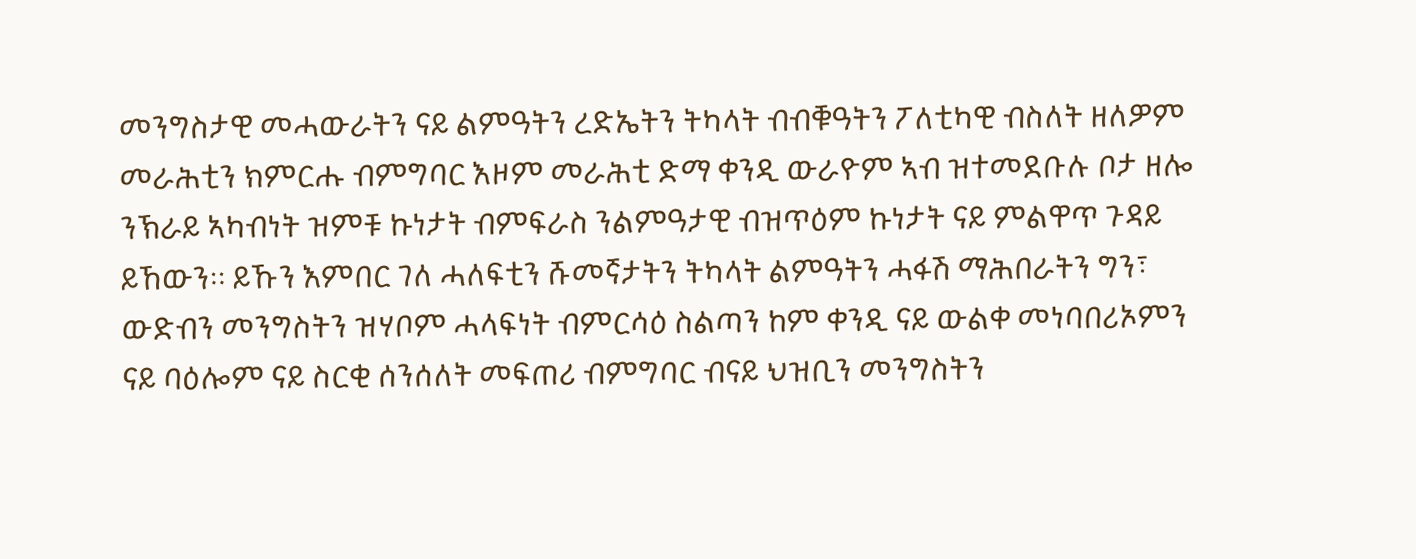መንግስታዊ መሓውራትን ናይ ልምዓትን ረድኤትን ትካላት ብብቑዓትን ፖለቲካዊ ብስለት ዘለዎም መራሕቲን ክምርሑ ብምግባር እዞም መራሕቲ ድማ ቀንዲ ውራዮም ኣብ ዝተመደቡሉ ቦታ ዘሎ ንኽራይ ኣካብነት ዝምቹ ኩነታት ብምፍራስ ንልምዓታዊ ብዝጥዕም ኩነታት ናይ ምልዋጥ ጉዳይ ይኸውን፡፡ ይኹን እምበር ገለ ሓለፍቲን ሹመኛታትን ትካላት ልምዓትን ሓፋሽ ማሕበራትን ግን፣ ውድብን መንግስትን ዝሃቦም ሓላፍነት ብምርሳዕ ስልጣን ከም ቀንዲ ናይ ውልቀ መነባበሪኦምን ናይ ባዕሎም ናይ ስርቂ ሰንሰለት መፍጠሪ ብምግባር ብናይ ህዝቢን መንግስትን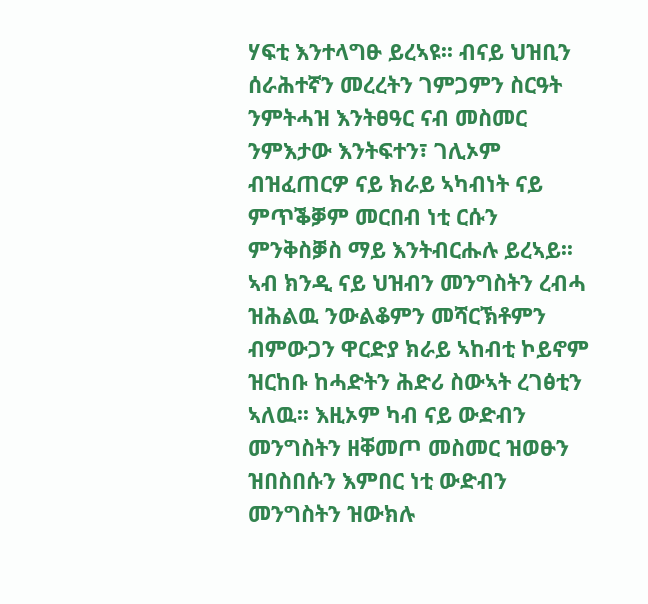ሃፍቲ እንተላግፁ ይረኣዩ፡፡ ብናይ ህዝቢን ሰራሕተኛን መረረትን ገምጋምን ስርዓት ንምትሓዝ እንትፀዓር ናብ መስመር ንምእታው እንትፍተን፣ ገሊኦም ብዝፈጠርዎ ናይ ክራይ ኣካብነት ናይ ምጥቕቓም መርበብ ነቲ ርሱን ምንቅስቓስ ማይ እንትብርሑሉ ይረኣይ፡፡ ኣብ ክንዲ ናይ ህዝብን መንግስትን ረብሓ ዝሕልዉ ንውልቆምን መሻርኽቶምን ብምውጋን ዋርድያ ክራይ ኣከብቲ ኮይኖም ዝርከቡ ከሓድትን ሕድሪ ስውኣት ረገፅቲን ኣለዉ፡፡ እዚኦም ካብ ናይ ውድብን መንግስትን ዘቐመጦ መስመር ዝወፁን ዝበስበሱን እምበር ነቲ ውድብን መንግስትን ዝውክሉ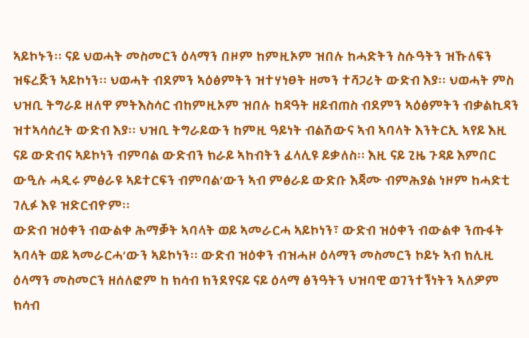ኣይኮኑን፡፡ ናይ ህወሓት መስመርን ዕላማን በዞም ከምዚኦም ዝበሉ ከሓድትን ስሱዓትን ዝኹለፍን ዝፍረጅን ኣይኮነን፡፡ ህወሓት ብደምን ኣዕፅምትን ዝተሃነፀት ዘመን ተሻጋሪት ውድብ እያ፡፡ ህወሓት ምስ ህዝቢ ትግራይ ዘለዋ ምትእስሳር ብከምዚኦም ዝበሉ ከዳዓት ዘይብጠስ ብደምን ኣዕፅምትን ብቃልኪዳን ዝተኣሳሰረት ውድብ እያ፡፡ ህዝቢ ትግራይውን ከምዚ ዓይነት ብልሽውና ኣብ ኣባላት እንትርኢ ኣየይ እዚ ናይ ውድብና ኣይኮነን ብምባል ውድብን ክራይ ኣከብትን ፈላሊዩ ይቃለስ፡፡ እዚ ናይ ጊዜ ጉዳይ እምበር ውዒሉ ሓዲሩ ምፅራዩ ኣይተርፍን ብምባል’ውን ኣብ ምፅራይ ውድቡ እጃሙ ብምሕያል ነዞም ከሓድቲ ገሊፉ እዩ ዝድርብዮም፡፡
ውድብ ዝዕቀን ብውልቀ ሕማቓት ኣባላት ወይ ኣመራርሓ ኣይኮነን፣ ውድብ ዝዕቀን ብውልቀ ንጡፋት ኣባላት ወይ ኣመራርሓ’ውን ኣይኮነን፡፡ ውድብ ዝዕቀን ብዝሓዞ ዕላማን መስመርን ኮይኑ ኣብ ክሊዚ ዕላማን መስመርን ዘሰለፎም ከ ክሳብ ክንደየናይ ናይ ዕላማ ፅንዓትን ህዝባዊ ወገንተኝነትን ኣለዎም ክሳብ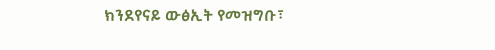ክንደየናይ ውፅኢት የመዝግቡ፣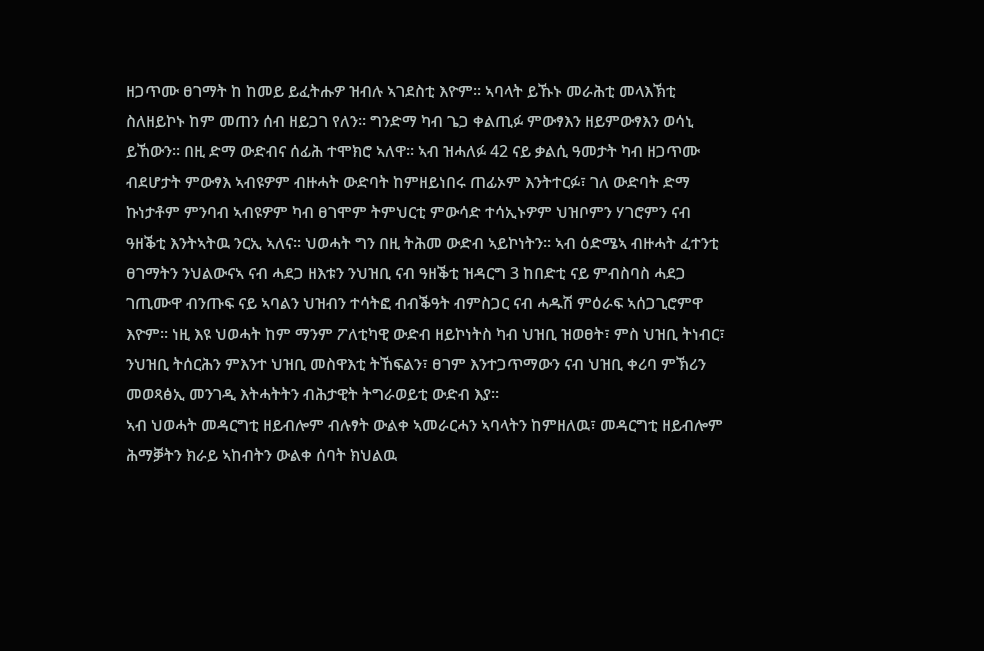ዘጋጥሙ ፀገማት ከ ከመይ ይፈትሑዎ ዝብሉ ኣገደስቲ እዮም፡፡ ኣባላት ይኹኑ መራሕቲ መላእኽቲ ስለዘይኮኑ ከም መጠን ሰብ ዘይጋገ የለን፡፡ ግንድማ ካብ ጌጋ ቀልጢፉ ምውፃእን ዘይምውፃእን ወሳኒ ይኸውን፡፡ በዚ ድማ ውድብና ሰፊሕ ተሞክሮ ኣለዋ፡፡ ኣብ ዝሓለፉ 42 ናይ ቃልሲ ዓመታት ካብ ዘጋጥሙ ብደሆታት ምውፃእ ኣብዩዎም ብዙሓት ውድባት ከምዘይነበሩ ጠፊኦም እንትተርፉ፣ ገለ ውድባት ድማ ኩነታቶም ምንባብ ኣብዩዎም ካብ ፀገሞም ትምህርቲ ምውሳድ ተሳኢኑዎም ህዝቦምን ሃገሮምን ናብ ዓዘቕቲ እንትኣትዉ ንርኢ ኣለና፡፡ ህወሓት ግን በዚ ትሕመ ውድብ ኣይኮነትን፡፡ ኣብ ዕድሜኣ ብዙሓት ፈተንቲ ፀገማትን ንህልውናኣ ናብ ሓደጋ ዘእቱን ንህዝቢ ናብ ዓዘቕቲ ዝዳርግ 3 ከበድቲ ናይ ምብስባስ ሓደጋ ገጢሙዋ ብንጡፍ ናይ ኣባልን ህዝብን ተሳትፎ ብብቕዓት ብምስጋር ናብ ሓዱሽ ምዕራፍ ኣሰጋጊሮምዋ እዮም፡፡ ነዚ እዩ ህወሓት ከም ማንም ፖለቲካዊ ውድብ ዘይኮነትስ ካብ ህዝቢ ዝወፀት፣ ምስ ህዝቢ ትነብር፣ ንህዝቢ ትሰርሕን ምእንተ ህዝቢ መስዋእቲ ትኸፍልን፣ ፀገም እንተጋጥማውን ናብ ህዝቢ ቀሪባ ምኽሪን መወጻፅኢ መንገዲ እትሓትትን ብሕታዊት ትግራወይቲ ውድብ እያ፡፡
ኣብ ህወሓት መዳርግቲ ዘይብሎም ብሉፃት ውልቀ ኣመራርሓን ኣባላትን ከምዘለዉ፣ መዳርግቲ ዘይብሎም ሕማቓትን ክራይ ኣከብትን ውልቀ ሰባት ክህልዉ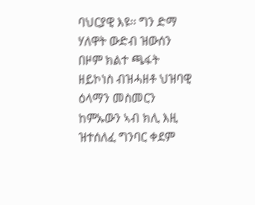ባህርያዊ እዩ፡፡ ግን ድማ ሃለዋት ውድብ ዝውሰን በዞም ክልተ ጫፋት ዘይኮነስ ብዝሓዘቶ ህዝባዊ ዕላማን መስመርን ከምኡውን ኣብ ክሊ እዚ ዝተሰለፈ ግንባር ቀደም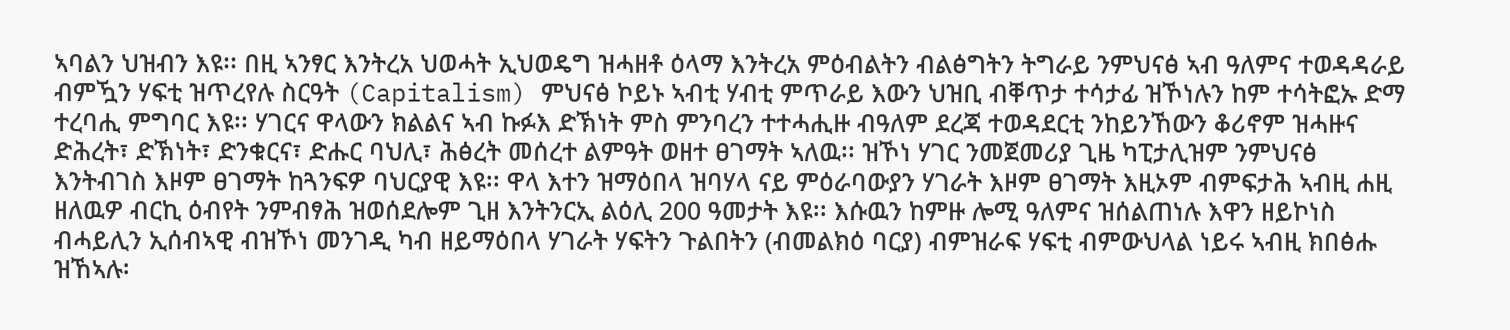ኣባልን ህዝብን እዩ፡፡ በዚ ኣንፃር እንትረአ ህወሓት ኢህወዴግ ዝሓዘቶ ዕላማ እንትረአ ምዕብልትን ብልፅግትን ትግራይ ንምህናፅ ኣብ ዓለምና ተወዳዳራይ ብምዃን ሃፍቲ ዝጥረየሉ ስርዓት (Capitalism) ምህናፅ ኮይኑ ኣብቲ ሃብቲ ምጥራይ እውን ህዝቢ ብቐጥታ ተሳታፊ ዝኾነሉን ከም ተሳትፎኡ ድማ ተረባሒ ምግባር እዩ፡፡ ሃገርና ዋላውን ክልልና ኣብ ኩፉእ ድኽነት ምስ ምንባረን ተተሓሒዙ ብዓለም ደረጃ ተወዳደርቲ ንከይንኸውን ቆሪኖም ዝሓዙና ድሕረት፣ ድኽነት፣ ድንቁርና፣ ድሑር ባህሊ፣ ሕፅረት መሰረተ ልምዓት ወዘተ ፀገማት ኣለዉ፡፡ ዝኾነ ሃገር ንመጀመሪያ ጊዜ ካፒታሊዝም ንምህናፅ እንትብገስ እዞም ፀገማት ከጓንፍዎ ባህርያዊ እዩ፡፡ ዋላ እተን ዝማዕበላ ዝባሃላ ናይ ምዕራባውያን ሃገራት እዞም ፀገማት እዚኦም ብምፍታሕ ኣብዚ ሐዚ ዘለዉዎ ብርኪ ዕብየት ንምብፃሕ ዝወሰደሎም ጊዘ እንትንርኢ ልዕሊ 200 ዓመታት እዩ፡፡ እሱዉን ከምዙ ሎሚ ዓለምና ዝሰልጠነሉ እዋን ዘይኮነስ ብሓይሊን ኢሰብኣዊ ብዝኾነ መንገዲ ካብ ዘይማዕበላ ሃገራት ሃፍትን ጉልበትን (ብመልክዕ ባርያ) ብምዝራፍ ሃፍቲ ብምውህላል ነይሩ ኣብዚ ክበፅሑ ዝኸኣሉ፡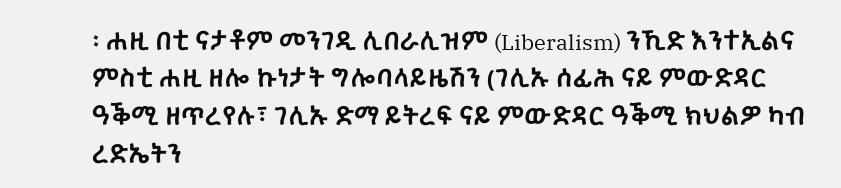፡ ሐዚ በቲ ናታቶም መንገዲ ሊበራሊዝም (Liberalism) ንኺድ እንተኢልና ምስቲ ሐዚ ዘሎ ኩነታት ግሎባላይዜሽን (ገሊኡ ሰፊሕ ናይ ምውድዳር ዓቕሚ ዘጥረየሉ፣ ገሊኡ ድማ ይትረፍ ናይ ምውድዳር ዓቕሚ ክህልዎ ካብ ረድኤትን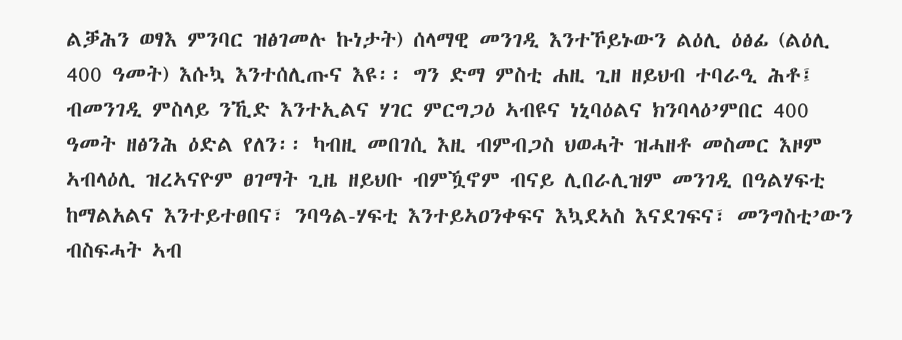ልቓሕን ወፃእ ምንባር ዝፅገመሉ ኩነታት) ሰላማዊ መንገዲ እንተኾይኑውን ልዕሊ ዕፅፊ (ልዕሊ 400 ዓመት) እሱኳ እንተሰሊጡና እዩ፡፡ ግን ድማ ምስቲ ሐዚ ጊዘ ዘይህብ ተባራዒ ሕቶ፤ ብመንገዲ ምስላይ ንኺድ እንተኢልና ሃገር ምርግጋዕ ኣብዩና ነኒባዕልና ክንባላዕ’ምበር 400 ዓመት ዘፅንሕ ዕድል የለን፡፡ ካብዚ መበገሲ እዚ ብምብጋስ ህወሓት ዝሓዘቶ መስመር እዞም ኣብላዕሊ ዝረኣናዮም ፀገማት ጊዜ ዘይህቡ ብምዃኖም ብናይ ሊበራሊዝም መንገዲ በዓልሃፍቲ ከማልአልና እንተይተፀበና፣ ንባዓል-ሃፍቲ እንተይኣዐንቀፍና እኳደኣስ እናደገፍና፣ መንግስቲ’ውን ብስፍሓት ኣብ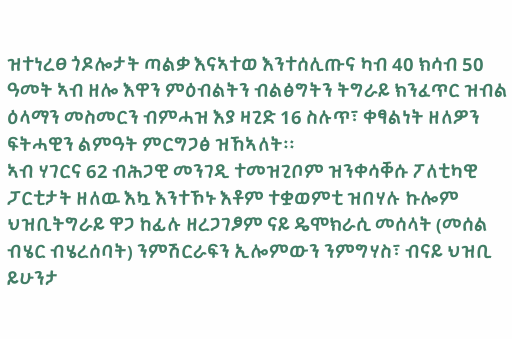ዝተነረፀ ጎዶሎታት ጣልቃ እናኣተወ እንተሰሊጡና ካብ 40 ክሳብ 50 ዓመት ኣብ ዘሎ እዋን ምዕብልትን ብልፅግትን ትግራይ ክንፈጥር ዝብል ዕላማን መስመርን ብምሓዝ እያ ዛጊድ 16 ስሉጥ፣ ቀፃልነት ዘለዎን ፍትሓዊን ልምዓት ምርግጋፅ ዝኸኣለት፡፡
ኣብ ሃገርና 62 ብሕጋዊ መንገዲ ተመዝጊቦም ዝንቀሳቐሱ ፖለቲካዊ ፓርቲታት ዘለዉ እኳ እንተኾኑ እቶም ተቋወምቲ ዝበሃሉ ኩሎም ህዝቢትግራይ ዋጋ ከፊሉ ዘረጋገፆም ናይ ዴሞክራሲ መሰላት (መሰል ብሄር ብሄረሰባት) ንምሽርራፍን ኢሎምውን ንምግሃስ፣ ብናይ ህዝቢ ይሁንታ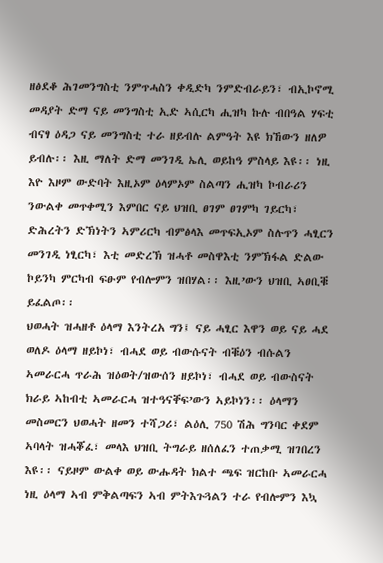ዘፅደቆ ሕገመንግስቲ ንምጥሓስን ቀዲድካ ንምድብራይን፣ ብኢኮኖሚ መዳያት ድማ ናይ መንግስቲ ኢድ ኣሲርካ ሒዝካ ኩሉ ብበዓል ሃፍቲ ብናፃ ዕዳጋ ናይ መንግስቲ ተራ ዘይብሉ ልምዓት እዩ ክኸውን ዘለዎ ይብሉ፡፡ እዚ ማለት ድማ መንገዲ ኤሊ ወይከዓ ምስላይ እዩ፡፡ ነዚ እዮ እዞም ውድባት እዚኦም ዕላምኦም ስልጣን ሒዝካ ኮብራሪን ንውልቀ መጥቀሚን እምበር ናይ ህዝቢ ፀገም ፀገምካ ገይርካ፣ ድሕረትን ድኽነትን ኣምሪርካ ብምፅላእ መጥፍኢኦም ስሉጥን ሓፂርን መንገዲ ነፂርካ፣ እቲ መድረኽ ዝሓቶ መስዋእቲ ንምኽፋል ድልው ኮይንካ ምርካብ ፍፁም የብሎምን ዝበሃል፡፡ እዚ’ውን ህዝቢ ኣፀቢቑ ይፈልጦ፡፡
ህወሓት ዝሓዘቶ ዕላማ እንትረአ ግን፤ ናይ ሓፂር እዋን ወይ ናይ ሓደ ወለዶ ዕላማ ዘይኮነ፣ ብሓደ ወይ ብውሱናት ብቑዕን ብሱልን ኣመራርሓ ጥራሕ ዝዕወት/ዝውሰን ዘይኮነ፣ ብሓደ ወይ ብውስናት ክራይ ኣከብቲ ኣመራርሓ ዝተዓናቐፍ’ውን ኣይኮነን፡፡ ዕላማን መስመርን ህወሓት ዘመን ተሻጋሪ፣ ልዕሊ 750 ሽሕ ግንባር ቀደም ኣባላት ዝሓቖፈ፣ መላእ ህዝቢ ትግራይ ዘሰለፈን ተጠቃሚ ዝገበረን እዩ፡፡ ናይዞም ውልቀ ወይ ውሑዳት ክልተ ጫፍ ዝርከቡ ኣመራርሓ ነዚ ዕላማ ኣብ ምቅልጣፍን ኣብ ምትእጉጓልን ተራ የብሎምን እኳ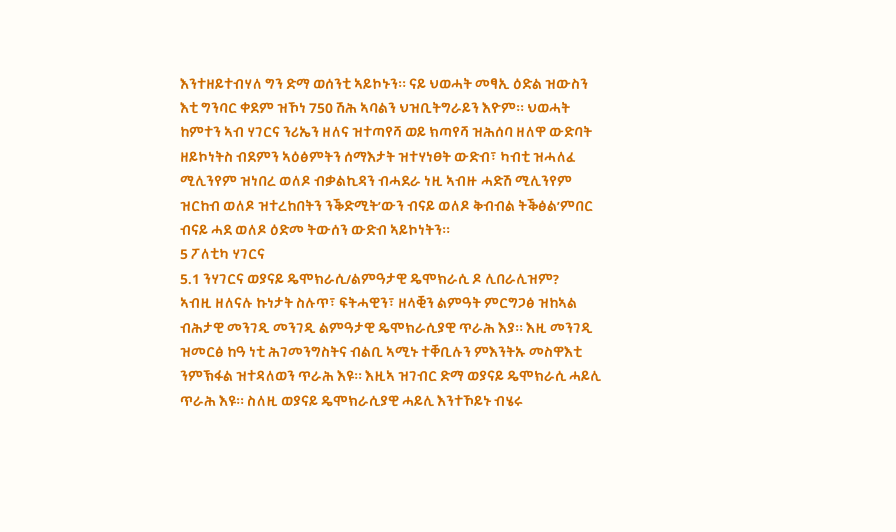እንተዘይተብሃለ ግን ድማ ወሰንቲ ኣይኮኑን፡፡ ናይ ህወሓት መፃኢ ዕድል ዝውስን እቲ ግንባር ቀደም ዝኾነ 750 ሽሕ ኣባልን ህዝቢትግራይን እዮም፡፡ ህወሓት ከምተን ኣብ ሃገርና ንሪኤን ዘለና ዝተጣየሻ ወይ ክጣየሻ ዝሕሰባ ዘለዋ ውድባት ዘይኮነትስ ብደምን ኣዕፅምትን ሰማእታት ዝተሃነፀት ውድብ፣ ካብቲ ዝሓለፈ ሚሊንየም ዝነበረ ወለዶ ብቃልኪዳን ብሓደራ ነዚ ኣብዙ ሓድሽ ሚሊንየም ዝርከብ ወለዶ ዝተረከበትን ንቕድሚት’ውን ብናይ ወለዶ ቅብብል ትቕፅል’ምበር ብናይ ሓደ ወለዶ ዕድመ ትውሰን ውድብ ኣይኮነትን፡፡
5 ፖለቲካ ሃገርና
5.1 ንሃገርና ወያናይ ዴሞክራሲ/ልምዓታዊ ዴሞክራሲ ዶ ሊበራሊዝም?
ኣብዚ ዘለናሉ ኩነታት ስሉጥ፣ ፍትሓዊን፣ ዘላቒን ልምዓት ምርግጋፅ ዝከኣል ብሕታዊ መንገዲ መንገዲ ልምዓታዊ ዴሞክራሲያዊ ጥራሕ እያ፡፡ እዚ መንገዲ ዝመርፅ ከዓ ነቲ ሕገመንግስትና ብልቢ ኣሚኑ ተቐቢሉን ምእንትኡ መስዋእቲ ንምኽፋል ዝተዳለወን ጥራሕ እዩ፡፡ እዚኣ ዝገብር ድማ ወያናይ ዴሞክራሲ ሓይሊ ጥራሕ እዩ፡፡ ስለዚ ወያናይ ዴሞክራሲያዊ ሓይሊ እንተኾይኑ ብሄሩ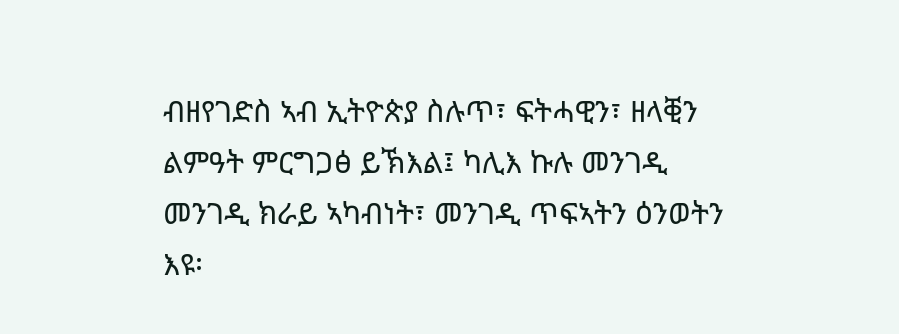ብዘየገድስ ኣብ ኢትዮጵያ ስሉጥ፣ ፍትሓዊን፣ ዘላቒን ልምዓት ምርግጋፅ ይኽእል፤ ካሊእ ኩሉ መንገዲ መንገዲ ክራይ ኣካብነት፣ መንገዲ ጥፍኣትን ዕንወትን እዩ፡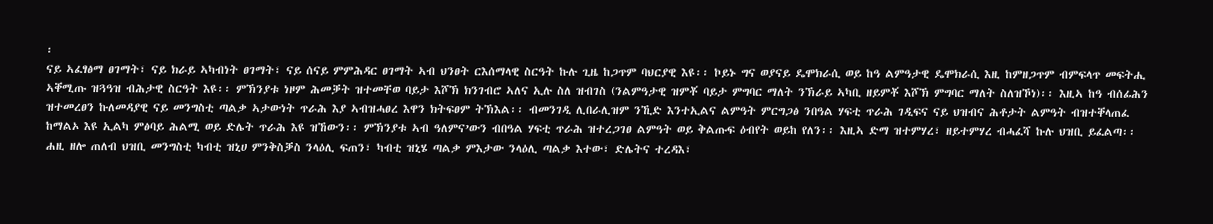፡
ናይ ኣፈፃፅማ ፀገማት፣ ናይ ክራይ ኣካብነት ፀገማት፣ ናይ ሰናይ ምምሕዳር ፀገማት ኣብ ህንፀት ርእሰማላዊ ስርዓት ኩሉ ጊዜ ከጋጥም ባህርያዊ እዩ፡፡ ኮይኑ ግና ወያናይ ዴሞክራሲ ወይ ከዓ ልምዓታዊ ዴሞክራሲ እዚ ከምዘጋጥም ብምፍላጥ መፍትሒ ኣቐሚጡ ዝጓዓዝ ብሕታዊ ስርዓት እዩ፡፡ ምኽንያቱ ነዞም ሕመቓት ዝተመቸወ ባይታ እሾኽ ክንገብሮ ኣለና ኢሉ ስለ ዝብገስ (ንልምዓታዊ ዝምቾ ባይታ ምግባር ማለት ንኽራይ ኣካቢ ዘይምቾ እሾኽ ምግባር ማለት ስለዝኾነ)፡፡ እዚኣ ከዓ ብሰፊሕን ዝተመረፀን ኩለመዳያዊ ናይ መንግስቲ ጣልቃ ኣታውነት ጥራሕ እያ ኣብዝሓፀረ እዋን ክትፍፀም ትኽእል፡፡ ብመንገዲ ሊበራሊዝም ንኺድ እንተኢልና ልምዓት ምርግጋፅ ንበዓል ሃፍቲ ጥራሕ ገዲፍና ናይ ህዝብና ሕቶታት ልምዓት ብዝተቐላጠፈ ከማልኦ እዩ ኢልካ ምፅባይ ሕልሚ ወይ ድሌት ጥራሕ እዩ ዝኸውን፡፡ ምኽንያቱ ኣብ ዓለምና’ውን ብበዓል ሃፍቲ ጥራሕ ዝተረጋገፀ ልምዓት ወይ ቅልጡፍ ዕብየት ወይከ የለን፡፡ እዚኣ ድማ ዝተምሃረ፣ ዘይተምሃረ ብሓፈሻ ኩሉ ህዝቢ ይፈልጣ፡፡ ሐዚ ዘሎ ጠለብ ህዝቢ መንግስቲ ካብቲ ዝኒሀ ምንቅስቓስ ንላዕሊ ፍጠን፣ ካብቲ ዝኒሄ ጣልቃ ምእታው ንላዕሊ ጣልቃ እተው፣ ድሌትና ተረዳእ፣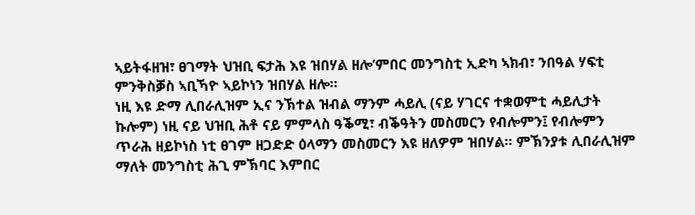ኣይትፋዘዝ፣ ፀገማት ህዝቢ ፍታሕ እዩ ዝበሃል ዘሎ’ምበር መንግስቲ ኢድካ ኣክብ፣ ንበዓል ሃፍቲ ምንቅስቓስ ኣቢኻዮ ኣይኮነን ዝበሃል ዘሎ፡፡
ነዚ እዩ ድማ ሊበራሊዝም ኢና ንኽተል ዝብል ማንም ሓይሊ (ናይ ሃገርና ተቋወምቲ ሓይሊታት ኩሎም) ነዚ ናይ ህዝቢ ሕቶ ናይ ምምላስ ዓቕሚ፣ ብቕዓትን መስመርን የብሎምን፤ የብሎምን ጥራሕ ዘይኮነስ ነቲ ፀገም ዘጋድድ ዕላማን መስመርን እዩ ዘለዎም ዝበሃል፡፡ ምኽንያቱ ሊበራሊዝም ማለት መንግስቲ ሕጊ ምኽባር እምበር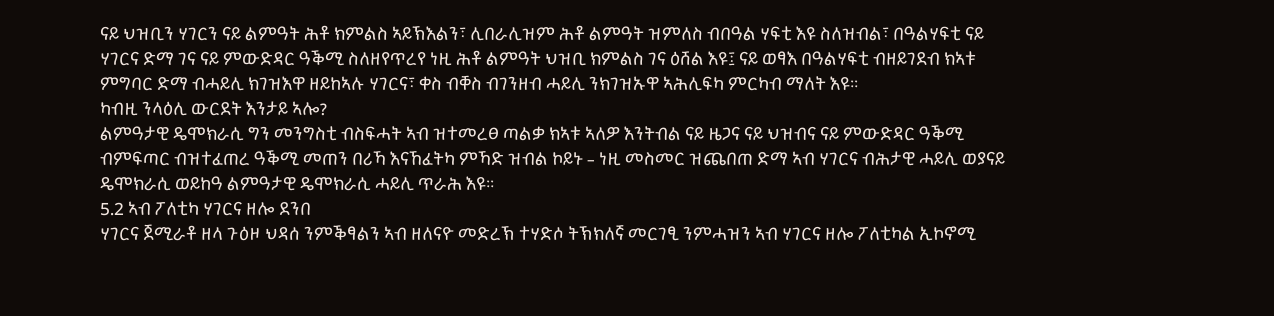ናይ ህዝቢን ሃገርን ናይ ልምዓት ሕቶ ክምልስ ኣይኽእልን፣ ሊበራሊዝም ሕቶ ልምዓት ዝምለስ ብበዓል ሃፍቲ እዩ ስለዝብል፣ በዓልሃፍቲ ናይ ሃገርና ድማ ገና ናይ ምውድዳር ዓቕሚ ስለዘየጥረየ ነዚ ሕቶ ልምዓት ህዝቢ ክምልስ ገና ዕሸል እዩ፤ ናይ ወፃእ በዓልሃፍቲ ብዘይገደብ ክኣቱ ምግባር ድማ ብሓይሊ ክገዝእዋ ዘይከኣሉ ሃገርና፣ ቀስ ብቐስ ብገንዘብ ሓይሊ ንክገዝኡዋ ኣሕሊፍካ ምርካብ ማለት እዩ፡፡
ካብዚ ንላዕሊ ውርደት እንታይ ኣሎ?
ልምዓታዊ ዴሞክራሲ ግን መንግስቲ ብስፍሓት ኣብ ዝተመረፀ ጣልቃ ክኣቱ ኣለዎ እንትብል ናይ ዜጋና ናይ ህዝብና ናይ ምውድዳር ዓቕሚ ብምፍጣር ብዝተፈጠረ ዓቕሚ መጠን በሪኻ እናኸፈትካ ምኻድ ዝብል ኮይኑ – ነዚ መስመር ዝጨበጠ ድማ ኣብ ሃገርና ብሕታዊ ሓይሊ ወያናይ ዴሞክራሲ ወይከዓ ልምዓታዊ ዴሞክራሲ ሓይሊ ጥራሕ እዩ፡፡
5.2 ኣብ ፖለቲካ ሃገርና ዘሎ ደንበ
ሃገርና ጀሚራቶ ዘላ ጉዕዞ ህዳሰ ንምቕፃልን ኣብ ዘለናዮ መድረኽ ተሃድሶ ትኽክለኛ መርገፂ ንምሓዝን ኣብ ሃገርና ዘሎ ፖለቲካል ኢኮኖሚ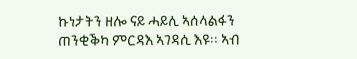ኩነታትን ዘሎ ናይ ሓይሊ ኣሰላልፋን ጠንቂቕካ ምርዳእ ኣገዳሲ እዩ፡፡ ኣብ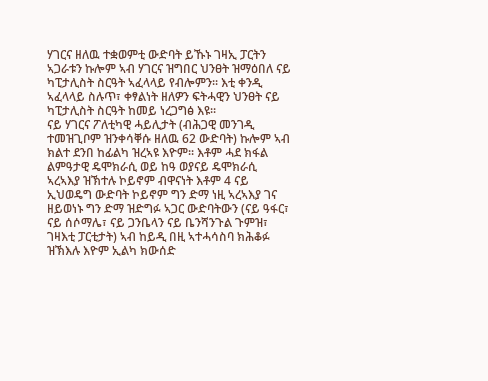ሃገርና ዘለዉ ተቋወምቲ ውድባት ይኹኑ ገዛኢ ፓርትን ኣጋራቱን ኩሎም ኣብ ሃገርና ዝግበር ህንፀት ዝማዕበለ ናይ ካፒታሊስት ስርዓት ኣፈላላይ የብሎምን፡፡ እቲ ቀንዲ ኣፈላላይ ስሉጥ፣ ቀፃልነት ዘለዎን ፍትሓዊን ህንፀት ናይ ካፒታሊስት ስርዓት ከመይ ነረጋግፅ እዩ፡፡
ናይ ሃገርና ፖለቲካዊ ሓይሊታት (ብሕጋዊ መንገዲ ተመዝጊቦም ዝንቀሳቐሱ ዘለዉ 62 ውድባት) ኩሎም ኣብ ክልተ ደንበ ከፊልካ ዝረኣዩ እዮም፡፡ እቶም ሓደ ክፋል ልምዓታዊ ዴሞክራሲ ወይ ከዓ ወያናይ ዴሞክራሲ ኣረኣእያ ዝኽተሉ ኮይኖም ብዋናነት እቶም 4 ናይ ኢህወዴግ ውድባት ኮይኖም ግን ድማ ነዚ ኣረኣእያ ገና ዘይወነኑ ግን ድማ ዝድግፉ ኣጋር ውድባትውን (ናይ ዓፋር፣ ናይ ሰሶማሌ፣ ናይ ጋንቤላን ናይ ቤንሻንጉል ጉምዝ፣ ገዛእቲ ፓርቲታት) ኣብ ከይዲ በዚ ኣተሓሳስባ ክሕቆፉ ዝኽእሉ እዮም ኢልካ ክውሰድ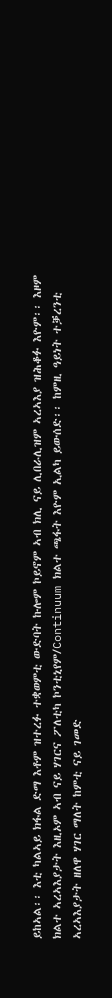ይከኣል፡፡ እቲ ካልኣይ ክፋል ድማ እቶም ዝተረፉ ተቋወምቲ ውድባት ኩሎም ኮይኖም ኣብ ክሊ ናይ ሊበራሊዝም ኣረኣእያ ዝሕቆፉ እዮም፡፡ እዞም ክልተ ኣረኣእያታት እዚኦም ኣብ ናይ ሃገርና ፖለቲካ ኮንቲኒየም/Continuum ክልተ ጫፋት እዮም ኢልካ ይውሰድ፡፡ ከምዚ ዓይነት ተቓረንቲ ኣረኣእያታት ዘለዋ ሃገር ማለት ከምቲ ናይ ገመድ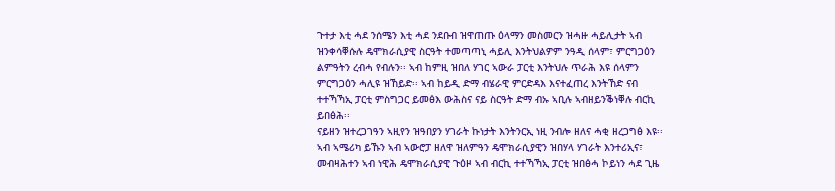ጉተታ እቲ ሓደ ንሰሜን እቲ ሓደ ንደቡብ ዝዋጠጡ ዕላማን መስመርን ዝሓዙ ሓይሊታት ኣብ ዝንቀሳቐሱሉ ዴሞክራሲያዊ ስርዓት ተመጣጣኒ ሓይሊ እንትህልዎም ንዓዲ ሰላም፣ ምርግጋዕን ልምዓትን ረብሓ የብሉን፡፡ ኣብ ከምዚ ዝበለ ሃገር ኣውራ ፓርቲ እንትህሉ ጥራሕ እዩ ሰላምን ምርግጋዕን ሓሊዩ ዝኸይድ፡፡ ኣብ ከይዲ ድማ ብሄራዊ ምርድዳእ እናተፈጠረ እንትኸድ ናብ ተተኻኻኢ ፓርቲ ምስግጋር ይመፅእ ውሕስና ናይ ስርዓት ድማ ብኡ ኣቢሉ ኣብዘይንቕነቐሉ ብርኪ ይበፅሕ፡፡
ናይዘን ዝተረጋገዓን ኣዚየን ዝዓበያን ሃገራት ኩነታት እንትንርኢ ነዚ ንብሎ ዘለና ሓቂ ዘረጋግፅ እዩ፡፡ ኣብ ኣሜሪካ ይኹን ኣብ ኣውሮፓ ዘለዋ ዝለምዓን ዴሞክራሲያዊን ዝበሃላ ሃገራት እንተሪኢና፣ መብዛሕተን ኣብ ነዊሕ ዴሞክራሲያዊ ጉዕዞ ኣብ ብርኪ ተተኻኻኢ ፓርቲ ዝበፅሓ ኮይነን ሓደ ጊዜ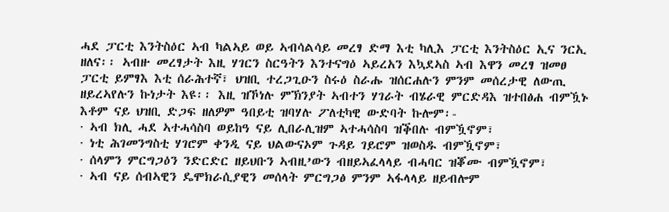ሓደ ፓርቲ እንትስዕር ኣብ ካልኣይ ወይ ኣብሳልሳይ መረፃ ድማ እቲ ካሊእ ፓርቲ እንትስዕር ኢና ንርኢ ዘለና፡፡ ኣብዙ መረፃታት እዚ ሃገርን ስርዓትን እንተናግዕ ኣይረአን እኳደኣስ ኣብ እዋን መረፃ ዝመፀ ፓርቲ ይምፃእ እቲ ሰራሕተኛ፣ ህዝቢ ተረጋጊዑን ስሩዕ ስራሑ ዝሰርሐሉን ምንም መሰረታዊ ለውጢ ዘይረኣየሉን ኩነታት እዩ፡፡ እዚ ዝኾነሉ ምኽንያት ኣብተን ሃገራት ብሄራዊ ምርድዳእ ዝተበፅሐ ብምዃኑ እቶም ናይ ህዝቢ ድጋፍ ዘለዎም ዓበይቲ ዝባሃሉ ፖለቲካዊ ውድባት ኩሎም፡-
· ኣብ ክሊ ሓደ ኣተሓሳስባ ወይከዓ ናይ ሊበራሊዝም ኣተሓሳስባ ዝቕበሉ ብምዃኖም፣
· ነቲ ሕገመንግስቲ ሃገሮም ቀንዲ ናይ ህልውናኦም ጉዳይ ገይሮም ዝወስዱ ብምዃኖም፣
· ሰላምን ምርግጋዕን ንድርድር ዘይህቡን ኣብዚ’ውን ብዘይኣፈላላይ ብሓባር ዝቖሙ ብምዃኖም፣
· ኣብ ናይ ሰብኣዊን ዴሞክራሲያዊን መሰላት ምርግጋፅ ምንም ኣፋላላይ ዘይብሎም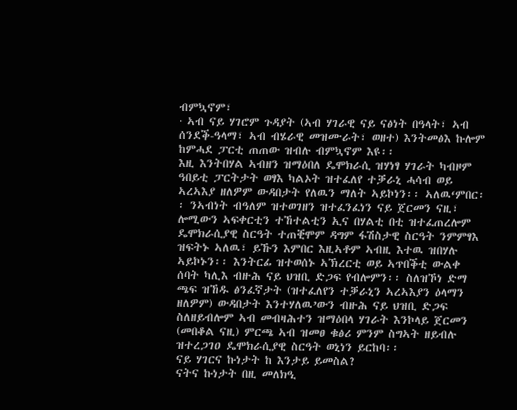ብምኳኖም፣
· ኣብ ናይ ሃገሮም ጉዳያት (ኣብ ሃገራዊ ናይ ናፅነት በዓላት፣ ኣብ ሰንደቕ-ዓላማ፣ ኣብ ብሄራዊ መዝሙራት፣ ወዘተ) እንትመፅእ ኩሎም ከምሓደ ፓርቲ ጠጠው ዝብሉ ብምኳኖም እዩ፡፡
እዚ እንትበሃል ኣብዘን ዝማዕበለ ዴሞክራሲ ዝሃነፃ ሃገራት ካብዞም ዓበይቲ ፓርትታት ወፃእ ካልኦት ዝተፈለየ ተቓራኒ ሓሳብ ወይ ኣረኣእያ ዘለዎም ውዳበታት የለዉን ማለት ኣይኮነን፡፡ ኣለዉ‘ምበር፡፡ ንኣብነት ብዓለም ዝተወገዘን ዝተፈንፈነን ናይ ጀርመን ናዚ፣ ሎሚውን ኣፍቀርቲን ተኸተልቲን ኢና በሃልቲ በቲ ዝተፈጠረሎም ዴሞክራሲያዊ ስርዓት ተጠቒሞም ዳግም ፋሽስታዊ ስርዓት ንምምፃእ ዝፍትኑ ኣለዉ፣ ይኹን እምበር እዚኣቶም ኣብዚ እተዉ ዝበሃሉ ኣይኮኑን፡፡ እንትርፊ ዝተወሰኑ ኣኽረርቲ ወይ ኣጥበቕቲ ውልቀ ሰባት ካሊእ ብዙሕ ናይ ህዝቢ ድጋፍ የብሎምን፡፡ ስለዝኾነ ድማ ጫፍ ዝኸዱ ፅንፈኛታት (ዝተፈለየን ተቓራኒን ኣረኣእያን ዕላማን ዘለዎም) ውዳበታት እንተሃለዉ’ውን ብዙሕ ናይ ህዝቢ ድጋፍ ስለዘይብሎም ኣብ መብዛሕተን ዝማዕበላ ሃገራት እንኮላይ ጀርመን (መበቆል ናዚ) ምርጫ ኣብ ዝመፀ ቁፅሪ ምንም ስግኣት ዘይብሉ ዝተረጋገዐ ዴሞክራሲያዊ ስርዓት ወኒነን ይርከባ፡፡
ናይ ሃገርና ኩነታት ከ እንታይ ይመስል?
ናትና ኩነታት በዚ መለክዒ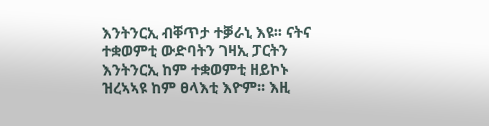እንትንርኢ ብቐጥታ ተቓራኒ እዩ፡፡ ናትና ተቋወምቲ ውድባትን ገዛኢ ፓርትን እንትንርኢ ከም ተቋወምቲ ዘይኮኑ ዝረኣኣዩ ከም ፀላእቲ እዮም፡፡ እዚ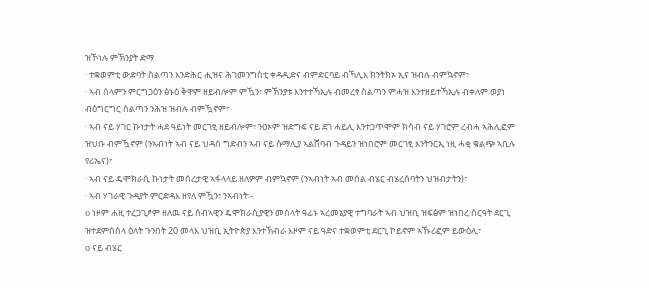ዝኾነሉ ምኽንያት ድማ
· ተቋወምቲ ውድባት ስልጣን እንድሕር ሒዝና ሕገመንግስቲ ቀዳዲድና ብምድርባይ ብኻሊእ ክንትክኦ ኢና ዝብሉ ብምኳኖም፣
· ኣብ ሰላምን ምርግጋዕን ፅኑዕ ቅዋም ዘይብሎም ምዃን፣ ምኽንያቱ እንተተኻኢሉ ብመረፃ ስልጣን ምሓዝ እንተዘይተኻኢሉ ብቀለም ወያነ ብዕግርግር ስልጣን ንሕዝ ዝብሉ ብምዃኖም፣
· ኣብ ናይ ሃገር ኩነታት ሓደ ዓይነት መርገፂ ዘይብሎም፣ ንዐኦም ዝድግፍ ናይ ደገ ሓይሊ እንተጋጥሞም ክሳብ ናይ ሃገሮም ረብሓ ኣሕሊፎም ዝህቡ ብምዃኖም (ንኣብነት ኣብ ናይ ህዳሰ ግድብን ኣብ ናይ ሱማሊያ ኣልሸባብ ጉዳይን ዝነበሮም መርገፂ እንትንርኢ ነዚ ሓቂ ቁልጭ ኣቢሉ የሪኤና)፣
· ኣብ ናይ ዴሞክራሲ ኩነታት መሰረታዊ ኣፋላላይ ዘለዎም ብምኳኖም (ንኣብነት ኣብ መሰል ብሄር ብሄረሰባትን ህዝብታትን)፣
· ኣብ ሃገራዊ ጉዳያት ምርድዳእ ዘየለ ምዃን፣ ንኣብነት፡-
o ነዞም ሐዚ ተረጋጊፆም ዘለዉ ናይ ሰብኣዊን ዴሞክራሲያዊን መሰላት ዓፊኑ ኣረመኔያዊ ተግባራት ኣብ ህዝቢ ዝፍፅም ዝነበረ ስርዓት ደርጊ ዝተደምሰሰላ ዕለት ጉንበት 20 መላእ ህዝቢ ኢትዮጵያ እንተኽብራ እዞም ናይ ዓድና ተቋወምቲ ደርጊ ኮይኖም ኣኹሪፎም ይውዕሊ፣
o ናይ ብሄር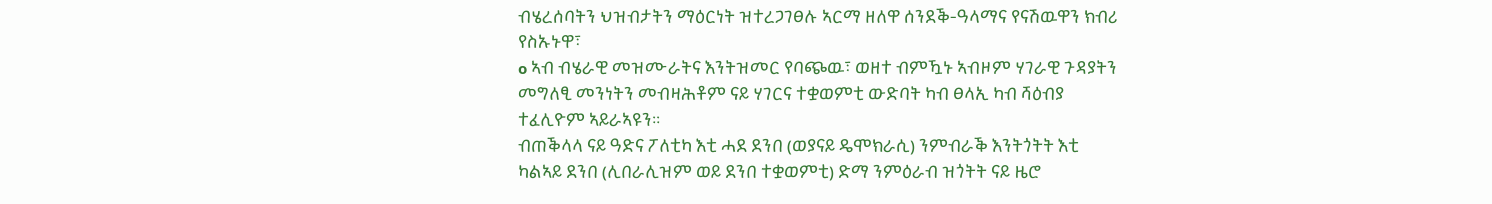ብሄረሰባትን ህዝብታትን ማዕርነት ዝተረጋገፀሉ ኣርማ ዘለዋ ሰንደቕ-ዓላማና የናሽዉዋን ክብሪ የስኡኑዋ፣
o ኣብ ብሄራዊ መዝሙራትና እንትዝመር የባጭዉ፣ ወዘተ ብምዃኑ ኣብዞም ሃገራዊ ጉዳያትን መግለፂ መንነትን መብዛሕቶም ናይ ሃገርና ተቋወምቲ ውድባት ካብ ፀላኢ ካብ ሻዕብያ ተፈሊዮም ኣይራኣዩን፡፡
ብጠቕላላ ናይ ዓድና ፖለቲካ እቲ ሓደ ደንበ (ወያናይ ዴሞክራሲ) ንምብራቕ እንትጎትት እቲ ካልኣይ ደንበ (ሊበራሊዝም ወይ ደንበ ተቋወምቲ) ድማ ንምዕራብ ዝጎትት ናይ ዜሮ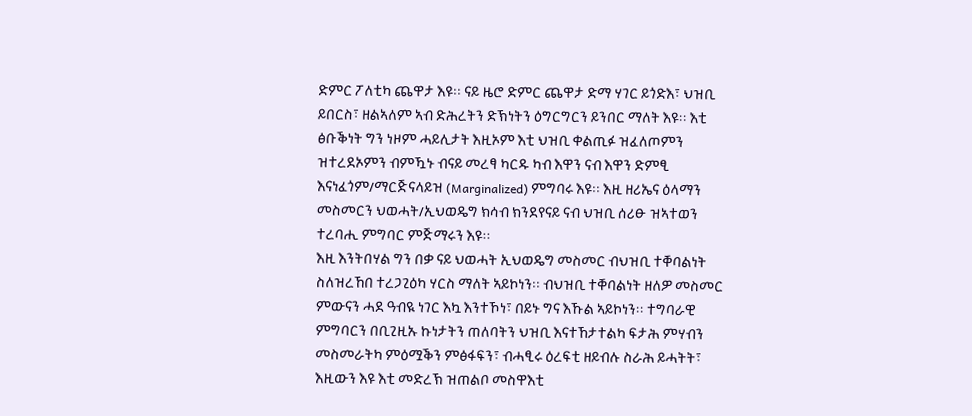ድምር ፖለቲካ ጨዋታ እዩ፡፡ ናይ ዜሮ ድምር ጨዋታ ድማ ሃገር ይጎድእ፣ ህዝቢ ይበርስ፣ ዘልኣለም ኣብ ድሕረትን ድኽነትን ዕግርግርን ይንበር ማለት እዩ፡፡ እቲ ፅቡቕነት ግን ነዞም ሓይሊታት እዚኦም እቲ ህዝቢ ቀልጢፉ ዝፈለጦምን ዝተረደኦምን ብምዃኑ ብናይ መረፃ ካርዱ ካብ እዋን ናብ እዋን ድምፂ እናነፈጎም/ማርጅናላይዝ (Marginalized) ምግባሩ እዩ፡፡ እዚ ዘሪኤና ዕላማን መስመርን ህወሓት/ኢህወዴግ ክሳብ ክንደየናይ ናብ ህዝቢ ሰሪፁ ዝኣተወን ተረባሒ ምግባር ምጅማሩን እዩ፡፡
እዚ እንትበሃል ግን በቃ ናይ ህወሓት ኢህወዴግ መስመር ብህዝቢ ተቐባልነት ስለዝረኸበ ተረጋጊዕካ ሃርስ ማለት ኣይኮነን፡፡ ብህዝቢ ተቐባልነት ዘለዎ መስመር ምውናን ሓደ ዓብዪ ነገር እኳ እንተኾነ፣ በይኑ ግና እኹል ኣይኮነን፡፡ ተግባራዊ ምግባርን በቢጊዚኡ ኩነታትን ጠለባትን ህዝቢ እናተኸታተልካ ፍታሕ ምሃብን መስመራትካ ምዕሟቕን ምፅፋፍን፣ ብሓፂሩ ዕረፍቲ ዘይብሉ ስራሕ ይሓትት፣ እዚውን እዩ እቲ መድረኽ ዝጠልቦ መስዋእቲ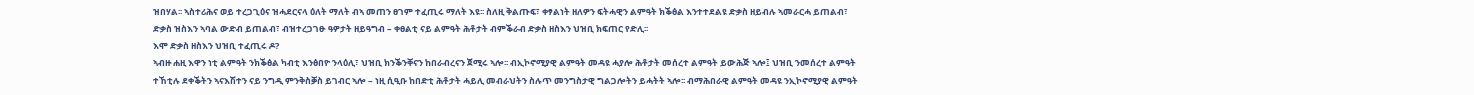ዝበሃል፡፡ ኣስተሪሕና ወይ ተረጋጊዕና ዝሓደርናላ ዕለት ማለት ብኣ መጠን ፀገም ተፈጢሩ ማለት እዩ፡፡ ስለዚ ቅልጡፍ፣ ቀፃልነት ዘለዎን ፍትሓዊን ልምዓት ክቕፅል እንተተደልዩ ድቃስ ዘይብሉ ኣመራርሓ ይጠልብ፣ ድቃስ ዝስእን ኣባል ውድብ ይጠልብ፣ ብዝተረጋገፁ ዓዎታት ዘይዓግብ – ቀፀልቲ ናይ ልምዓት ሕቶታት ብምቕራብ ድቃስ ዘስእን ህዝቢ ክፍጠር የድሊ፡፡
እሞ ድቃስ ዘስእን ህዝቢ ተፈጢሩ ዶ?
ኣብዙ ሐዚ እዋን ነቲ ልምዓት ንክቕፅል ካብቲ እንፅበዮ ንላዕሊ፣ ህዝቢ ክንቕንቐናን ከበራብረናን ጀሚሩ ኣሎ፡፡ ብኢኮኖሚያዊ ልምዓት መዳዩ ሓያሎ ሕቶታት መሰረተ ልምዓት ይውሕጅ ኣሎ፤ ህዝቢ ንመሰረተ ልምዓት ተኸቲሉ ደቀቕትን ኣናእሽተን ናይ ንግዲ ምንቅስቓስ ይገብር ኣሎ – ነዚ ሲዒቡ ከበድቲ ሕቶታት ሓይሊ መብራህትን ስሉጥ መንግስታዊ ግልጋሎትን ይሓትት ኣሎ፡፡ ብማሕበራዊ ልምዓት መዳዩ ንኢኮኖሚያዊ ልምዓት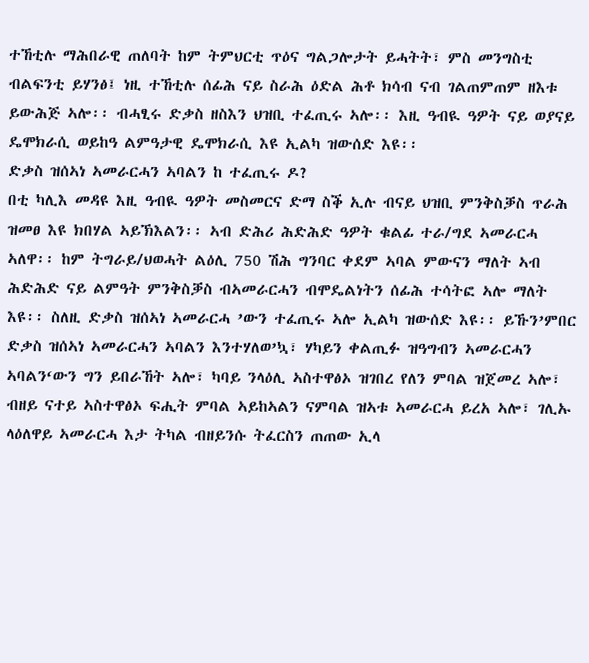ተኸቲሉ ማሕበራዊ ጠለባት ከም ትምህርቲ ጥዕና ግልጋሎታት ይሓትት፣ ምስ መንግስቲ ብልፍንቲ ይሃንፅ፤ ነዚ ተኸቲሉ ሰፊሕ ናይ ስራሕ ዕድል ሕቶ ክሳብ ናብ ገልጠምጠም ዘእቱ ይውሕጅ ኣሎ፡፡ ብሓፂሩ ድቃስ ዘስእን ህዝቢ ተፈጢሩ ኣሎ፡፡ እዚ ዓብዪ ዓዎት ናይ ወያናይ ዴሞክራሲ ወይከዓ ልምዓታዊ ዴሞክራሲ እዩ ኢልካ ዝውሰድ እዩ፡፡
ድቃስ ዝሰኣነ ኣመራርሓን ኣባልን ከ ተፈጢሩ ዶ?
በቲ ካሊእ መዳዩ እዚ ዓብዪ ዓዎት መስመርና ድማ ስቕ ኢሉ ብናይ ህዝቢ ምንቅስቓስ ጥራሕ ዝመፀ እዩ ክበሃል ኣይኽእልን፡፡ ኣብ ድሕሪ ሕድሕድ ዓዎት ቁልፊ ተራ/ግደ ኣመራርሓ ኣለዋ፡፡ ከም ትግራይ/ህወሓት ልዕሊ 750 ሽሕ ግንባር ቀደም ኣባል ምውናን ማለት ኣብ ሕድሕድ ናይ ልምዓት ምንቅስቓስ ብኣመራርሓን ብሞዴልነትን ሰፊሕ ተሳትፎ ኣሎ ማለት እዩ፡፡ ስለዚ ድቃስ ዝሰኣነ ኣመራርሓ ’ውን ተፈጢሩ ኣሎ ኢልካ ዝውሰድ እዩ፡፡ ይኹን’ምበር ድቃስ ዝሰኣነ ኣመራርሓን ኣባልን እንተሃለወ’ኳ፣ ሃካይን ቀልጢፉ ዝዓግብን ኣመራርሓን ኣባልን‘ውን ግን ይበራኸት ኣሎ፣ ካባይ ንላዕሊ ኣስተዋፅኦ ዝገበረ የለን ምባል ዝጀመረ ኣሎ፣ ብዘይ ናተይ ኣስተዋፅኦ ፍሒት ምባል ኣይከኣልን ናምባል ዝኣቱ ኣመራርሓ ይረአ ኣሎ፣ ገሊኡ ላዕለዋይ ኣመራርሓ እታ ትካል ብዘይንሱ ትፈርስን ጠጠው ኢላ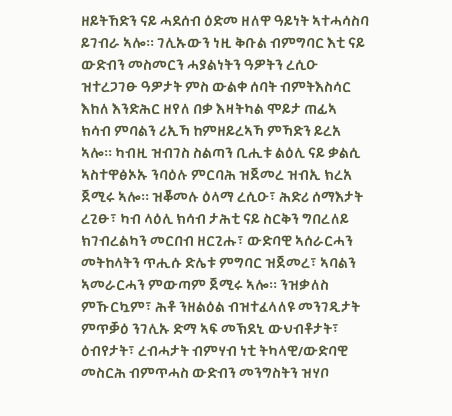ዘይትኸድን ናይ ሓደሰብ ዕድመ ዘለዋ ዓይነት ኣተሓሳስባ ይገብራ ኣሎ፡፡ ገሊኡውን ነዚ ቅቡል ብምግባር እቲ ናይ ውድብን መስመርን ሓያልነትን ዓዎትን ረሲዑ ዝተረጋገፁ ዓዎታት ምስ ውልቀ ሰባት ብምትእስሳር እከለ እንድሕር ዘየለ በቃ እዛትካል ሞይታ ጠፊኣ ክሳብ ምባልን ሪኢኻ ከምዘይረኣኻ ምኻድን ይረአ ኣሎ፡፡ ካብዚ ዝብገስ ስልጣን ቢሒቱ ልዕሊ ናይ ቃልሲ ኣስተዋፅኦኡ ንባዕሉ ምርባሕ ዝጀመረ ዝብኢ ክረአ ጀሚሩ ኣሎ፡፡ ዝቖመሉ ዕላማ ረሲዑ፣ ሕድሪ ሰማእታት ረጊፁ፣ ካብ ላዕሊ ክሳብ ታሕቲ ናይ ስርቅን ግበረለይ ክገብረልካን መርበብ ዘርጊሑ፣ ውድባዊ ኣሰራርሓን መትከላትን ጥሒሱ ድሌቱ ምግባር ዝጀመረ፣ ኣባልን ኣመራርሓን ምውጣም ጀሚሩ ኣሎ፡፡ ንዝቃለስ ምኹርኳም፣ ሕቶ ንዘልዕል ብዝተፈላለዩ መንገዲታት ምጥቓዕ ንገሊኡ ድማ ኣፍ መኽደኒ ውህብቶታት፣ ዕብየታት፣ ረብሓታት ብምሃብ ነቲ ትካላዊ/ውድባዊ መስርሕ ብምጥሓስ ውድብን መንግስትን ዝሃቦ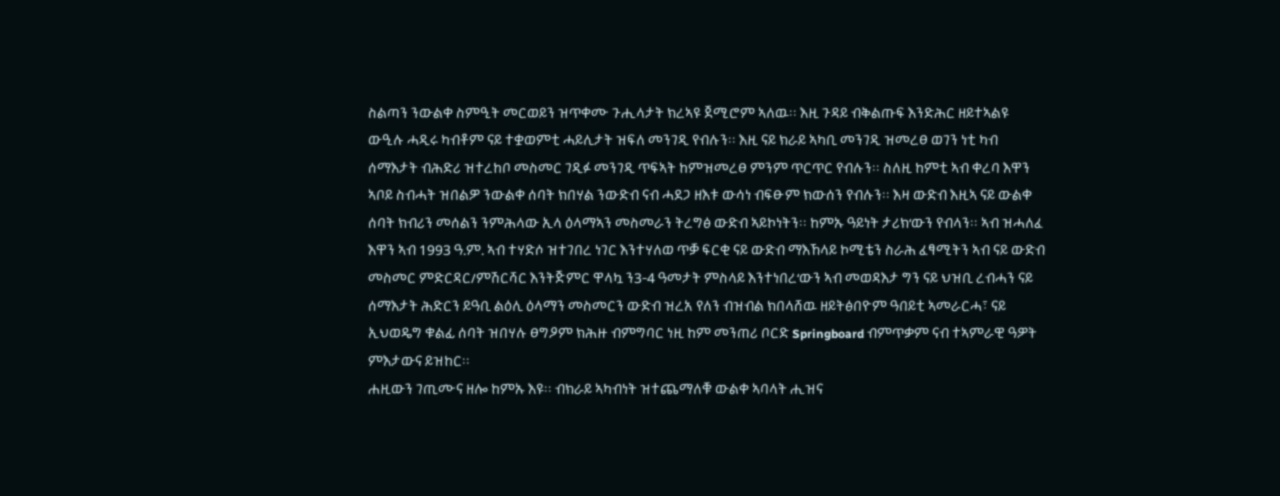ስልጣን ንውልቀ ስምዒት መርወይን ዝጥቀሙ ጉሒላታት ክረኣዩ ጀሚሮም ኣለዉ፡፡ እዚ ጉዳይ ብቅልጡፍ እንድሕር ዘይተኣልዩ ውዒሉ ሓዲሩ ካብቶም ናይ ተቋወምቲ ሓይሊታት ዝፍለ መንገዲ የብሉን፡፡ እዚ ናይ ክራይ ኣካቢ መንገዲ ዝመረፀ ወገን ነቲ ካብ ሰማእታት ብሕድሪ ዝተረከቦ መስመር ገዲፉ መንገዲ ጥፍኣት ከምዝመረፀ ምንም ጥርጥር የብሉን፡፡ ስለዚ ከምቲ ኣብ ቀረባ እዋን ኣቦይ ስብሓት ዝበልዎ ንውልቀ ሰባት ክበሃል ንውድብ ናብ ሓደጋ ዘእቱ ውሳነ ብፍፁም ክውሰን የብሉን፡፡ እዛ ውድብ እዚኣ ናይ ውልቀ ሰባት ክብሪን መሰልን ንምሕላው ኢላ ዕላማኣን መስመራን ትረግፅ ውድብ ኣይኮነትን፡፡ ከምኡ ዓይነት ታሪክ‘ውን የብላን፡፡ ኣብ ዝሓለፈ እዋን ኣብ 1993 ዓ.ም. ኣብ ተሃድሶ ዝተገበረ ነገር እንተሃለወ ጥቓ ፍርቂ ናይ ውድብ ማእኸላይ ኮሚቴን ስራሕ ፈፃሚትን ኣብ ናይ ውድብ መስመር ምድርዳር/ምሽርሻር እንትጅምር ዋላኳ ን3-4 ዓመታት ምስላይ እንተነበረ‘ውን ኣብ መወዳእታ ግን ናይ ህዝቢ ረብሓን ናይ ሰማእታት ሕድርን ይዓቢ ልዕሊ ዕላማን መስመርን ውድብ ዝረአ የለን ብዝብል ክበላሸዉ ዘይትፅበዮም ዓበይቲ ኣመራርሓ፣ ናይ ኢህወዴግ ቁልፊ ሰባት ዝበሃሉ ፀግዖም ክሕዙ ብምግባር ነዚ ከም መንጠሪ ቦርድ Springboard ብምጥቃም ናብ ተኣምራዊ ዓዎት ምእታውና ይዝከር፡፡
ሐዚውን ገጢሙና ዘሎ ከምኡ እዩ፡፡ ብክራይ ኣካብነት ዝተጨማለቑ ውልቀ ኣባላት ሒዝና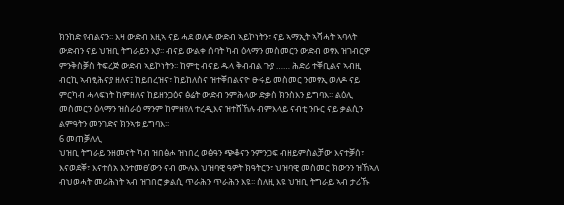ክንከድ የብልናን፡፡ እዛ ውድብ እዚኣ ናይ ሓደ ወለዶ ውድብ ኣይኮነትን፣ ናይ ኣማኢት ኣሻሓት ኣባላት ውድብን ናይ ህዝቢ ትግራይን እያ፡፡ ብናይ ውልቀ ሰባት ካብ ዕላማን መስመርን ውድብ ወፃእ ዝገብርዎ ምንቅስቓስ ትፍረጅ ውድብ ኣይኮነትን፡፡ ከምቲ ብናይ ዱላ ቅብብል ጉያ …… ሕድሪ ተቐቢልና ኣብዚ ብርኪ ኣብፂሕናያ ዘለና፤ ከይበረዝና፣ ከይከለስና ዝተቐበልናዮ ፁሩይ መስመር ንመፃኢ ወለዶ ናይ ምርካብ ሓላፍነት ከምዘለና ከይዘንጋዕና ፅሬት ውድብ ንምሕላው ድቃስ ክንስእን ይግባእ፡፡ ልዕሊ መስመርን ዕላማን ዝስራዕ ማንም ከምዘየለ ተረዲእና ዝተሸኸሉ ብምእላይ ናብቲ ንቡር ናይ ቃልሲን ልምዓትን መንገድና ክንኣቱ ይግባእ፡፡
6 መጠቓለሊ
ህዝቢ ትግራይ ንዘመናት ካብ ዝበፅሖ ዝነበረ ወፅዓን ጭቆናን ንምንጋፍ ብዘይምስልቻው እናተቓሰ፣ እናወደቐ፣ እናተሰአ እንተመፀ’ውን ናብ ሙሉእ ህዝባዊ ዓዎት ክዓትርን፣ ህዝባዊ መስመር ክውንን ዝኸኣለ ብህወሓት መሪሕነት ኣብ ዝገበሮ ቃልሲ ጥራሕን ጥራሕን እዩ፡፡ ስለዚ እዩ ህዝቢ ትግራይ ኣብ ታሪኹ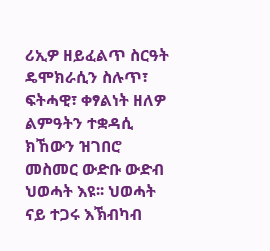ሪኢዎ ዘይፈልጥ ስርዓት ዴሞክራሲን ስሉጥ፣ ፍትሓዊ፣ ቀፃልነት ዘለዎ ልምዓትን ተቋዳሲ ክኸውን ዝገበሮ መስመር ውድቡ ውድብ ህወሓት እዩ፡፡ ህወሓት ናይ ተጋሩ እኽብካብ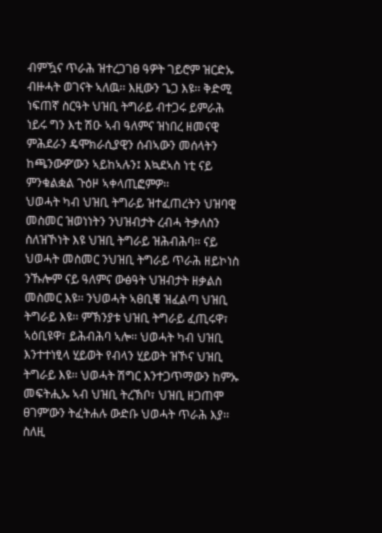ብምዃና ጥራሕ ዝተረጋገፀ ዓዎት ገይሮም ዝርድኡ ብዙሓት ወገናት ኣለዉ፡፡ እዚውን ጌጋ እዩ፡፡ ቅድሚ ነፍጠኛ ስርዓት ህዝቢ ትግራይ ብተጋሩ ይምራሕ ነይሩ ግን እቲ ሽዑ ኣብ ዓለምና ዝነበረ ዘመናዊ ምሕደራን ዴሞክራሲያዊን ሰብኣውን መሰላትን ከጫንውዎ’ውን ኣይከኣሉን፤ እኳደኣስ ነቲ ናይ ምንቁልቋል ጉዕዞ ኣቀላጢፎምዎ፡፡
ህወሓት ካብ ህዝቢ ትግራይ ዝተፈጠረትን ህዝባዊ መስመር ዝወነነትን ንህዝብታት ረብሓ ትቃለስን ስለዝኾነት እዩ ህዝቢ ትግራይ ዝሕብሕባ፡፡ ናይ ህወሓት መስመር ንህዝቢ ትግራይ ጥራሕ ዘይኮነስ ንኹሎም ናይ ዓለምና ውፅዓት ህዝብታት ዘቃልስ መስመር እዩ፡፡ ንህወሓት ኣፀቢቑ ዝፈልጣ ህዝቢ ትግራይ እዩ፡፡ ምኽንያቱ ህዝቢ ትግራይ ፈጢሩዋ፣ ኣዕቢዩዋ፣ ይሕብሕባ ኣሎ፡፡ ህወሓት ካብ ህዝቢ እንተተነፂላ ሂይወት የብላን ሂይወት ዝኾና ህዝቢ ትግራይ እዩ፡፡ ህወሓት ሽግር እንተጋጥማውን ከምኡ መፍትሒኡ ኣብ ህዝቢ ትረኽቦ፣ ህዝቢ ዘጋጠሞ ፀገም‘ውን ትፈትሐሉ ውድቡ ህወሓት ጥራሕ እያ፡፡ ስለዚ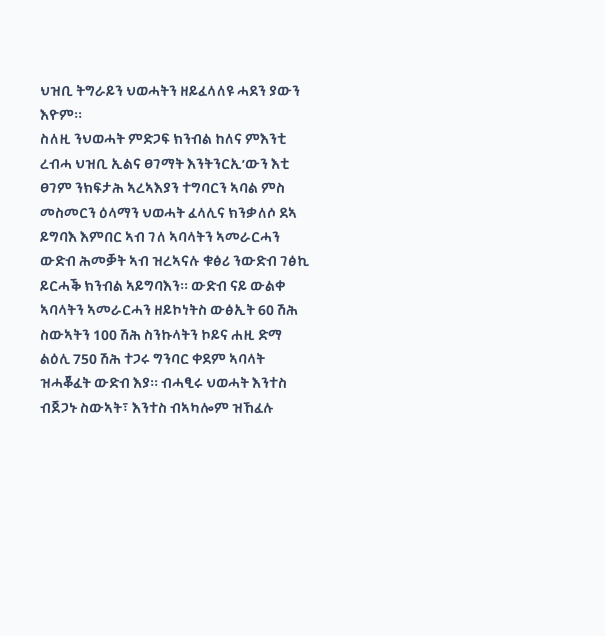ህዝቢ ትግራይን ህወሓትን ዘይፈላለዩ ሓደን ያውን እዮም፡፡
ስለዚ ንህወሓት ምድጋፍ ክንብል ከለና ምእንቲ ረብሓ ህዝቢ ኢልና ፀገማት እንትንርኢ’ውን እቲ ፀገም ንክፍታሕ ኣረኣእያን ተግባርን ኣባል ምስ መስመርን ዕላማን ህወሓት ፈላሊና ክንቃለሶ ደኣ ይግባእ እምበር ኣብ ገለ ኣባላትን ኣመራርሓን ውድብ ሕመቓት ኣብ ዝረኣናሉ ቁፅሪ ንውድብ ገፅኪ ይርሓቕ ክንብል ኣይግባእን፡፡ ውድብ ናይ ውልቀ ኣባላትን ኣመራርሓን ዘይኮነትስ ውፅኢት 60 ሽሕ ስውኣትን 100 ሽሕ ስንኩላትን ኮይና ሐዚ ድማ ልዕሊ 750 ሽሕ ተጋሩ ግንባር ቀደም ኣባላት ዝሓቖፈት ውድብ እያ፡፡ ብሓፂሩ ህወሓት እንተስ ብጀጋኑ ስውኣት፣ እንተስ ብኣካሎም ዝኸፈሉ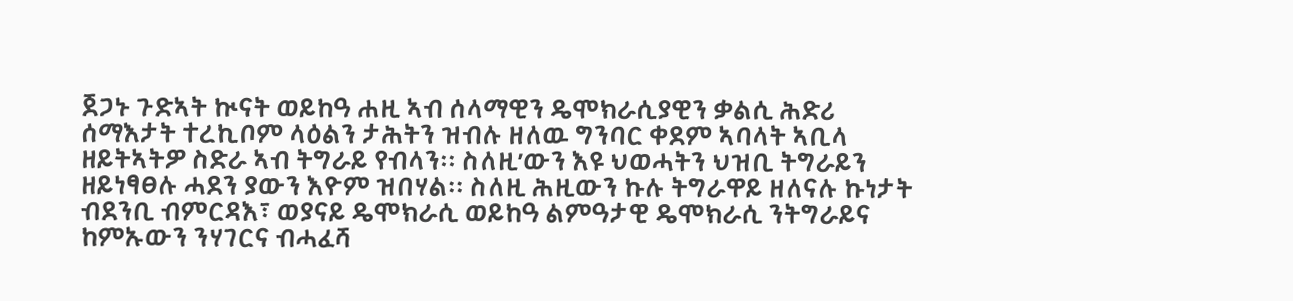ጀጋኑ ጉድኣት ኲናት ወይከዓ ሐዚ ኣብ ሰላማዊን ዴሞክራሲያዊን ቃልሲ ሕድሪ ሰማእታት ተረኪቦም ላዕልን ታሕትን ዝብሉ ዘለዉ ግንባር ቀደም ኣባላት ኣቢላ ዘይትኣትዎ ስድራ ኣብ ትግራይ የብላን፡፡ ስለዚ’ውን እዩ ህወሓትን ህዝቢ ትግራይን ዘይነፃፀሉ ሓደን ያውን እዮም ዝበሃል፡፡ ስለዚ ሕዚውን ኩሉ ትግራዋይ ዘለናሉ ኩነታት ብደንቢ ብምርዳእ፣ ወያናይ ዴሞክራሲ ወይከዓ ልምዓታዊ ዴሞክራሲ ንትግራይና ከምኡውን ንሃገርና ብሓፈሻ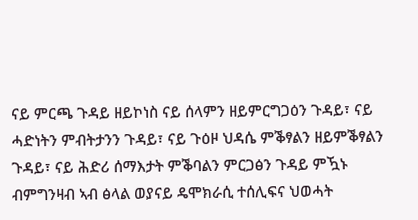ናይ ምርጫ ጉዳይ ዘይኮነስ ናይ ሰላምን ዘይምርግጋዕን ጉዳይ፣ ናይ ሓድነትን ምብትታንን ጉዳይ፣ ናይ ጉዕዞ ህዳሴ ምቕፃልን ዘይምቕፃልን ጉዳይ፣ ናይ ሕድሪ ሰማእታት ምቕባልን ምርጋፅን ጉዳይ ምዃኑ ብምግንዛብ ኣብ ፅላል ወያናይ ዴሞክራሲ ተሰሊፍና ህወሓት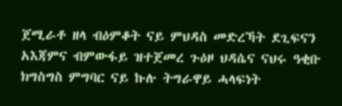ጀሚራቶ ዘላ ብዕምቆት ናይ ምህዳስ መድረኻት ደጊፍናን አእጃምና ብምውፋይ ዝተጀመረ ጉዕዞ ህዳሴና ናህሩ ዓቂቡ ክግስግስ ምግባር ናይ ኩሉ ትግራዋይ ሓላፍነት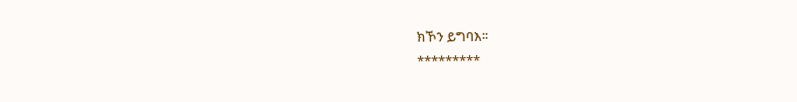ክኾን ይግባእ፡፡
*********